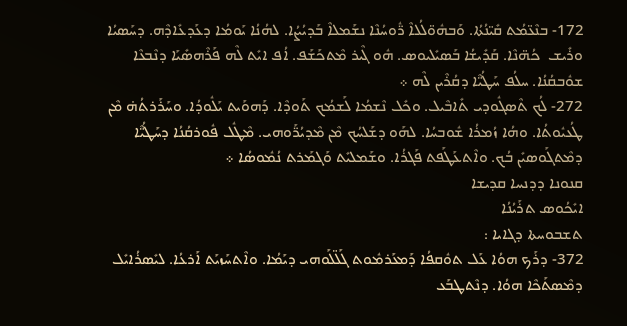172- ܒܢܶܥ̈ܡܳܬ ܩܺܝ̈ܢܳܬܳܐ. ܘܰܒܗܽܘ̈ܠܳܠܐܶ ܪ̈ܽܘܚܳܢܶܐ ܢܫܰܡܠܐܶ ܒܰܕܝܳܨܳܐ. ܠܗܳܢܳܐ ܝܰܘܡܳܐ ܕܥܰܕܥܺܐܕܶܗ. ܕܚܰܣܝܳܐ ܘܪܺܝܫ  ܟܳܗ̈ܢܶܐ. ܩܰܕܺܝܫܳܐ ܒܰܣܝܺܠܝܘܣ. ܗܽܘ ܓܶܝܪ ܡܶܬܟܰܫܰܦ. ܐܳܦ ܐܝܺܬ ܠܶܗ ܦܰܪܶܗܣܺܝܰܐ ܕܢܶܒܥܶܐ ܫܘܽܒܩܳܢܳܐ. ܚܠܳܦ ܚܰܛܳܝ̈ܶܐ ܕܩܳܪܶܝܢ ܠܶܗ ܀
272- ܠܳܟ ܬܶܣܓܽܘܕܝ ܬܺܐܒܶܝܠ. ܘܟܺܠ ܢܶܫܡܳܐ ܠܰܫܡܳܟ ܬܰܘܕܶܐ. ܕܰܗܘܰܝܬ ܝܰܠܽܘܕܳܐ. ܘܚܰܪܰܪܬܳܗ̇ ܡܶܢ ܛܳܥܝܽܘܬܳܐ. ܘܗܳܐ ܙܳܡܪܳܐ ܫܽܘܒܚܳܐ. ܠܗܰܘ ܕܫܰܠܚܳܟ ܡܶܢ ܡܶܕܝܳܪ̈ܰܘܗܝ. ܡܶܛܽܠ ܦܽܘܪܩܳܢܳܐ ܕܚܰܛܳܝ̈ܶܐ ܕܡܶܬܓܰܘܣܝܺܢ ܒܳܟ. ܘܐܶܬܥܰܛܰܦܬ ܦܰܓܪܳܐ. ܘܫܰܡܠܝܺܬ ܘܰܓܡܰܪܬ ܢܳܡܽܘܣܳܐ ܀
ܩܢܘܢܐ ܕܕܢܚܐ ܩܕܝܫܐ
ܐܝܺܟܳܘܣ ܬܪܰܝܳܢܳܐ
ܬܫܒܘܚܬܐ ܕܓܐܝܐ :
372- ܕܪܰܟ ܗܘܳܐ ܥܰܠ ܬܘܽܩܦܳܐ ܕܰܡܥܰܪܡܽܘܬ ܓܰܠ̈ܠܰܘܗܝ ܕܝܰܡܳܐ. ܘܐܶܬܚܰܙܝܰܬ ܐܰܪܥܳܐ. ܠܝܺܣܪܳܐܝܺܠ ܕܡܶܣܬܰܟܶܐ ܗܘܳܐ. ܕܢܶܬܛܒܰܥ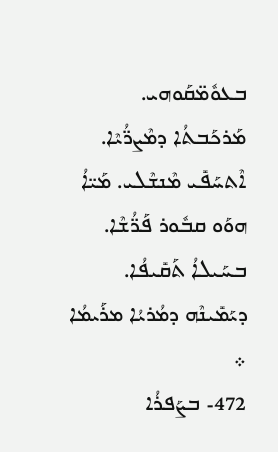ܒܥܘܽܡ̈ܩܰܘܗܝ. ܡܰܪܟܰܒܬܳܐ ܕܡܶܨܪ̈ܳܝܶܐ. ܐܶܬܚܰܦܺܝ ܡܶܢܫܶܠܝ. ܡܰܝ̈ܐܳ ܗܘܰܘ ܩܒܽܘܪ ܦܰܪ̈ܳܫܶܐ. ܒܚܰܝܠܐܳ ܬܰܩܺܝܦܳܐ. ܕܝܰܡܺܝܢܶܗ ܕܡܳܪܝܳܐ ܡܪܰܝܡܳܐ ܀
472- ܒܨܰܦܪܳܐ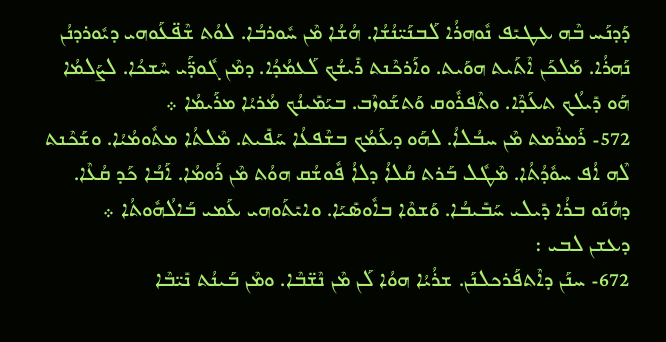ܕܰܕܢܰܚ ܒܶܗ ܥܛܝܺܦ ܢܽܘܗܪܳܐ ܠܰܒܢܰܝ̈ܢܳܫܳܐ. ܗܳܫܳܐ ܡܶܢ ܚܽܘܪܒܳܐ. ܠܘܳܬ ܫܶܦ̈ܥܰܘܗܝ ܕܝܽܘܪܕܢܳܢ ܢܰܗܪܳܐ. ܡܰܠܟܰܢ ܐܶܬܰܝܬ ܗܘܰܝܬ. ܘܐܰܪܟܶܢܬ ܪܺܝܫܳܟ ܠܰܥܡܳܕܳܐ. ܕܡܶܢ ܓܽܘܕ̈ܰܝ ܚܶܫܟܳܐ. ܠܨܰܠܡܳܐ ܗܰܘ ܕܺܝܠܳܟ ܬܥܰܕܶܐ. ܘܬܶܦܪܽܘܩ ܘܰܬܫܰܘܙܶܒ. ܒܝܰܡܺܝܢܳܟ ܡܳܪܝܳܐ ܡܪܰܝܡܳܐ ܀
572- ܪܰܡܪܶܡܬ ܡܶܢ ܚܒܳܠܐܳ. ܠܗܰܘ ܕܥܰܡܳܟ ܒܫܶܦܥܳܐ ܚܰܦܺܝܬ. ܡܶܠܬܳܐ ܡܬܽܘܡܳܝܳܐ. ܘܫܰܟܶܢܬ ܠܶܗ ܐܳܦ ܚܘܽܕܳܬܳܐ. ܡܶܛܽܠ ܒܰܪܬ ܩܳܠܐܳ ܕܠܐܳ ܦܽܘܫܳܩ ܗܘܳܬ ܡܶܢ ܪܰܘܡܳܐ. ܐܰܒܳܐ ܟܰܕ ܩܳܥܶܐ. ܕܗܳܢܰܘ ܒܪܳܐ ܕܺܝܠܝ ܚܰܒܺܝܒܳܐ. ܘܰܫܘܶܐ ܒܐܽܘܣܺܝܰܐ. ܘܐܝܺܬܰܘܗܝ ܥܰܡܝ ܒܰܐܠܳܗܽܘܬܳܐ ܀
ܕܥܫܢ ܠܒܝ :
672- ܚܢܰܢ ܕܐܶܬܦܰܪܟܠܢܰܢ. ܫܪܳܝܳܐ ܗܘܳܐ ܠܰܢ ܡܶܢ ܢܶܫ̈ܒܶܐ. ܘܡܶܢ ܒܰܝܢܳܬ ܢܺܝ̈ܒܶܐ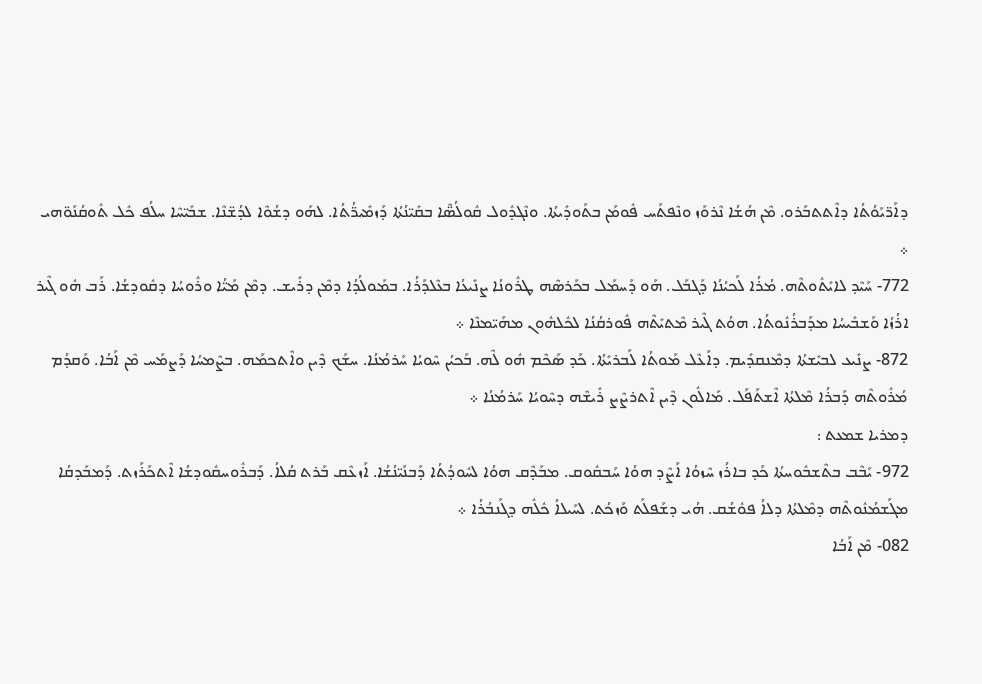ܕܐܰܪ̈ܝܰܘܳܬܳܐ ܕܐܶܬܬܒܰܪܘ. ܡܶܢ ܗܳܫܳܐ ܢܶܪܘܰܙ ܘܢܶܦܬܰܚ ܦܽܘܡܰܢ ܒܬܰܘܕܺܝܬܳܐ. ܘܢܶܓܕܽܘܠ ܩܽܘܠܳܣ̈ܶܐ ܒܩܺܝ̈ܢܳܬܳܐ ܕܰܙܡܺܝܪ̈ܳܬܳܐ. ܠܗܰܘ ܕܫܳܘܶܐ ܠܕܳܫ̈ܢܶܐ. ܫܒܺܝ̈ܚܶܐ ܚܠܳܦ ܟܽܠ ܬܽܘܩܳܢܰܘ̈ܗܝ ܀
772- ܚܰܝܶܕ ܠܐܝܺܬܽܘܬܶܗ. ܡܳܪܳܐ ܠܰܟܝܳܢܳܐ ܕܰܓܒܰܠ. ܗܰܘ ܕܰܚܡܰܠ ܒܟܰܪܣܶܗ ܛܪܽܘܢܳܐ ܨܢܺܝܥܳܐ ܒܥܶܠܕܰܪܳܐ. ܒܡܰܘܠܳܕܳܐ ܕܡܶܢ ܕܪܺܝܫ. ܕܡܶܢ ܡܰܝ̈ܳܐ ܘܪܽܘܚܳܐ ܕܩܽܘܕܫܳܐ. ܪܰܒ ܗܽܘ ܓܶܝܪ ܐܪܳܙܳܐ ܘܰܫܒܺܝܚܳܐ ܡܕܰܒܪܳܢܽܘܬܳܐ. ܗܘܳܬ ܓܶܝܪ ܡܶܬܝܺܬܶܗ ܦܽܘܪܩܳܢܳܐ ܠܟܽܠܗܽܘܢ ܡܗܰܝ̈ܡܢܶܐ ܀
872- ܨܢܺܝܥ ܠܒܝܺܫܬܳܐ ܕܡܶܢܩܕܺܝܡ. ܕܐܰܥܶܠ ܡܰܘܬܳܐ ܠܰܒܪܝܺܬܳܐ. ܟܰܕ ܣܰܟܶܡ ܗܽܘ ܠܶܗ. ܒܰܟܝܳܢ ܚܶܘܝܳܐ ܚܰܪܡܳܢܳܐ. ܚܫܰܟ ܕܶܝܢ ܘܐܶܬܟܡܰܗ. ܒܨܶܡܚܳܐ ܕܰܨܡܰܚ ܡܶܢ ܐܰܒܳܐ. ܘܰܩܕܳܡ  ܡܳܪܽܘܬܶܗ ܕܰܒܪܳܐ ܡܶܠܬܳܐ ܐܶܫܬܰܦܰܠ. ܡܰܐܠܽܘܢ ܕܶܝܢ ܐܶܬܪܨܶܨ ܪܺܝܫܶܗ ܕܚܶܘܝܳܐ ܚܰܪܡܳܢܳܐ ܀
ܕܡܪܝܐ ܫܡܥܬ :
972- ܝܰܒܶܒ ܒܬܶܫܒܽܘܚܬܳܐ ܟܰܕ ܒܐܪܳܙ ܚܶܙܘܳܐ ܐܰܨܶܕ ܗܘܳܐ ܚܰܒܩܽܘܩ. ܡܒܰܕܶܩ ܗܘܳܐ ܠܚܽܘܕܳܬܳܐ ܕܰܒܢܰܝ̈ܢܳܫܳܐ. ܐܰܙܥܶܩ ܒܰܪܬ ܩܳܠܐܳ. ܕܰܒܪܽܘܚܩܽܘܕܫܳܐ ܐܶܬܟܰܪܰܙܬ. ܕܰܡܒܰܕܩܳܐ ܡܓܰܫܡܳܢܽܘܬܶܗ ܕܡܶܠܬܳܐ ܕܠܐܳ ܦܘܽܫܳܩ. ܗܳܝ ܕܫܰܦܠܰܬ ܘܰܙܟܳܬ. ܠܚܰܝܠܐܳ ܟܽܠܽܗ ܕܓܰܢܒܳܪܳܐ ܀
082- ܡܶܢ ܐܰܒܳܐ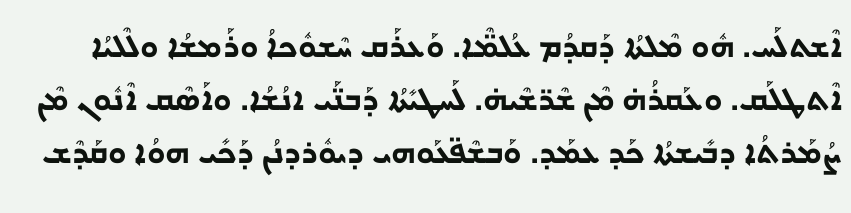ܐܶܫܬܠܰܚ. ܗܽܘ ܡܶܠܬܳܐ ܕܰܩܕܳܡ ܥܳܠܡ̈ܶܐ. ܘܰܥܪܰܩ ܚܶܫܘܽܟܐܳ ܘܪܰܡܫܳܐ ܘܠܶܠܝܳܐ ܐܶܬܛܠܰܩ. ܘܥܰܩܪܳܗ̇ ܡܶܢ ܫܶܪ̈ܫܶܝܗ̇. ܠܰܚܛܝܺܬܳܐ ܕܰܒܢ̈ܰܝ ܐܢܳܫܳܐ. ܘܐܰܣܶܩ ܐܶܢܽܘܢ ܡܶܢ ܨܳܡܰܪܬܳܐ ܕܒܺܝܫܬܳܐ ܟܰܕ ܥܡܰܕ. ܘܰܒܫܶܦ̈ܥܰܘܗܝ ܕܝܘܽܪܕܢܳܢ ܕܰܟܺܝ ܗܘܳܐ ܘܩܰܕܶܫ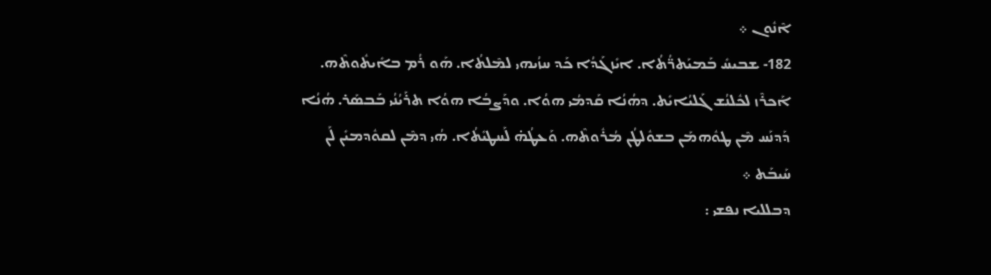ܐܶܢܽܘܢ ܀
182- ܫܒܝܚܺ ܒܰܡܝܰܬܪ̈ܳܬܳܐ. ܐܝܺܙܓܰܕܳܐ ܟܰܕ ܚܙܳܝܗܝ ܠܡܶܠܬܳܐ. ܗܰܘ ܪܳܡ ܒܐܺܝܬܽܘܬܶܗ. ܐܰܟܪܶܙ ܠܟܽܠܢܳܫ ܓܰܠܝܳܐܝܺܬ. ܕܗܳܢܳܐ ܩܰܕܡܳܝ ܗܘܳܐ. ܘܕܰܨܒܳܐ ܗܘܳܐ ܬܪܰܝܳܢܳܝ ܒܰܒܣܰܪ. ܗܳܢܳܐ ܕܰܕܢܰܚ ܡܶܢ ܛܘܽܗܡܰܢ ܒܫܘܽܠܛܳܢ ܡܳܪܽܘܬܶܗ. ܘܰܥܛܳܗ̇ ܠܰܚܛܝܺܬܳܐ. ܗܳܝ ܕܡܶܢ ܠܩܘܽܕܡܝܺܢ ܠܰܢ ܚܰܝܒܰܬ ܀
ܕܒܠܠܝܐ ܢܦܫܝ :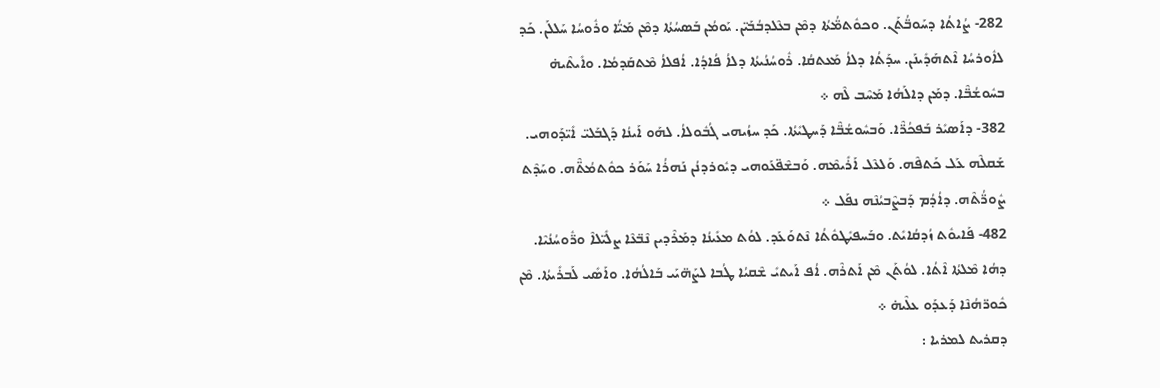282- ܨܳܐܬܳܐ ܕܚܰܘܒ̈ܳܬܰܢ. ܘܟܘܽܬܡ̈ܳܬܳܐ ܕܡܶܢ ܒܥܶܠܕܒܳܒܰܝ̈ܢ. ܝܰܘܡܳܢ ܒܰܣܚܳܬܳܐ ܕܡܶܢ ܡܰܝ̈ܳܐ ܘܪܽܘܚܳܐ ܚܰܠܠܰܢ. ܟܰܕ ܠܐܽܘܪܚܳܐ ܐܶܬܗܰܕܺܝܢܰܢ. ܚܕܰܬܳܐ ܕܠܐܳ ܡܰܥܬܩܳܐ. ܪܽܘܚܳܢܳܝܬܳܐ ܕܠܐܳ ܦܳܐܕܳܐ. ܐܳܦܠܐܳ ܡܶܬܩܰܕܡܳܐ. ܘܐܺܝܬܶܝܗ̇ ܒܚܽܘܫܳܒ̈ܶܐ. ܕܡܰܢ ܕܐܠܰܗܳܐ ܡܰܚܶܒ ܠܶܗ ܀
382- ܕܐܰܣܝܺܪ ܒܰܦܟܳܪ̈ܶܐ. ܘܰܒܚܽܘܫܳܒ̈ܶܐ ܕܰܚܛܝܺܬܳܐ. ܟܰܕ ܚܙܳܝܗܝ ܓܳܒܽܘܠܐܳ. ܠܗܰܘ ܐܰܝܢܳܐ ܕܰܓܒܰܠܝ̈ ܐܺܝ̈ܕܰܘܗܝ. ܫܰܩܠܶܗ ܥܰܠ ܟܰܬܦܶܗ. ܘܰܠܥܶܠ ܐܰܪܺܝܡܶܗ. ܘܰܒܫܶܦ̈ܥܰܘܗܝ ܕܝܽܘܪܕܢܳܢ ܢܰܗܪܳܐ ܚܰܘܰܪ ܟܘܽܬܡܳܬ̈ܶܗ. ܘܚܰܕܶܬ ܨܽܘܪ̈ܳܬܶܗ. ܕܐܳܕܳܡ ܕܰܒܨܶܒܝܳܢܶܗ ܢܦܰܠ ܀
482- ܦܰܐܝܘܽܬ ܙܳܕܩܳܐܝܺܬ. ܘܒܰܚܦܝܺܛܘܽܬܳܐ ܢܶܬܘܰܥܰܕ. ܠܘܳܬ ܡܥܺܝܢܳܐ ܕܡܰܪܶܕܝܢ ܢܶܒ̈ܥܶܐ ܨܠܺܝ̈ܠܐܶ ܘܪ̈ܽܘܚܳܢܳܝܶܐ. ܕܗܳܐ ܡܶܠܬܳܐ ܐܶܬܳܐ. ܠܘܳܬܰܢ ܡܶܢ ܐܰܬܪܶܗ. ܐܳܦ ܐܰܝܬܝܺ ܫܶܩܝܳܐ ܛܳܒܐ ܠܨܰܗ̈ܝܰܝ ܒܰܐܠܳܗܳܐ. ܘܐܰܣܺܝ ܠܰܒܪܺܝܬܳܐ. ܡܶܢ ܟܽܘܪ̈ܗܳܢܶܐ ܕܰܥܕܰܘ ܥܠܶܝܗ̇ ܀
ܕܩܪܝܬ ܠܡܪܝܐ :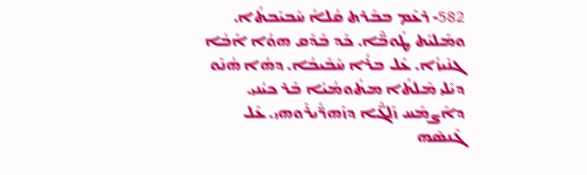582- ܪܥܶܡ ܒܒܰܪܬ ܩܳܠܐܳ ܚܰܒܝܺܒܬܳܐ. ܘܡܰܠܝܰܬ ܛܽܘܒ̈ܶܐ. ܟܰܕ ܒܰܕܶܩ ܗܘܳܐ ܐܰܒܳܐ ܓܢܺܝܙܳܐ. ܥܰܠ ܒܪܳܐ ܚܰܒܺܝܒܳܐ. ܕܗܳܐ ܗܳܢܰܘ ܕܝܺܠܝ ܡܶܠܬܳܐ ܡܬܽܘܡܳܝܳܐ ܒܰܪ ܟܝܳܢܝ. ܕܐܰܨܡܰܚ ܙܰܠܓ̈ܶܐ ܕܙܰܗܪ̈ܺܝܪܰܘܗܝ. ܥܰܠ ܓܶܢܣܶܗ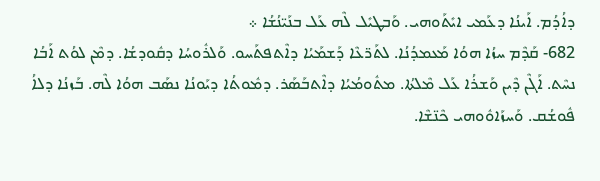ܕܐܳܕܳܡ. ܐܰܝܢܳܐ ܕܥܰܡܝ ܐܝܺܬܰܘܗܝ. ܘܰܒܛܝܺܠ ܠܶܗ ܥܰܠ ܒܢܰܝ̈ܢܳܫܳܐ ܀
682- ܩܰܕܶܡ ܚܙܳܐ ܗܘܳܐ ܡܰܥܡܕܳܢܳܐ. ܠܬܰܪ̈ܥܶܐ ܕܰܫܡܰܝܳܐ ܕܐܶܬܦܬܰܚܘ. ܘܰܠܪܽܘܚܳܐ ܕܩܽܘܕܫܳܐ. ܕܡܶܢ ܠܘܳܬ ܐܰܒܳܐ ܢܚܶܬ. ܐܰܓܶܢ ܕܶܝܢ ܘܰܫܪܳܐ ܥܰܠ ܡܶܠܬܳܐ. ܡܬܽܘܡܳܝܳܐ ܕܐܶܬܒܰܣܰܪ. ܕܡܽܘܬܳܐ ܕܝܰܘܢܳܐ ܢܣܰܒ ܗܘܳܐ ܠܶܗ. ܒܰܙܢܳܐ ܕܠܐܳ ܦܽܘܫܳܩ. ܘܰܚܙܰܐܘܽܘܗܝ ܟܶܢ̈ܫܶܐ.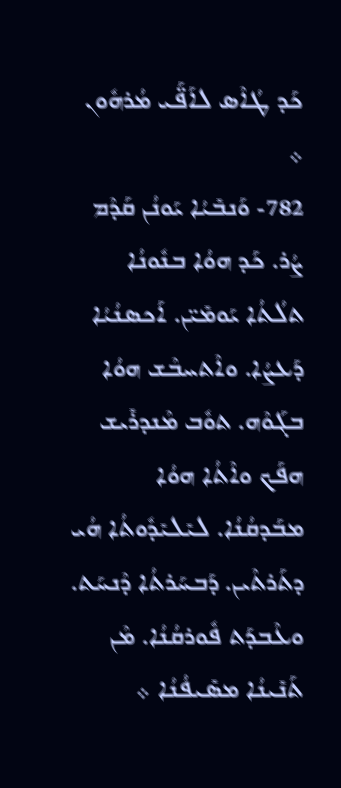ܟܰܕ ܛܳܐܶܣ ܠܐܰܦ̈ܰܝ ܡܳܪܗܽܘܢ ܀
782- ܘܰܢܒܺܝܳܐ ܝܰܘܢܳܢ ܩܰܕܶܡ ܨܳܪ. ܟܰܕ ܗܘܳܐ ܒܢܽܘܢܳܐ ܬܠܳܬܳܐ ܝܰܘܡܺܝ̈ܢ. ܐܰܟܣܢܳܝܳܐ ܕܰܥܨܳܐ. ܘܐܶܬܚܒܶܫ ܗܘܳܐ ܒܓܰܘܶܗ. ܬܘܽܒ ܡܶܢܕܪܺܝܫ ܗܦܰܟ ܘܐܶܬܳܐ ܗܘܳܐ ܡܒܰܕܩܳܢܳܐ. ܠܝܺܠܝܺܕܽܘܬܳܐ ܗܳܝ ܕܬܰܪܬܶܝܢ. ܕܰܒܚܰܪܬܳܐ ܕܶܢܚܰܬ. ܘܥܶܒܕܰܬ ܦܽܘܪܩܳܢܳܐ. ܡܶܢ ܬܰܢܺܝܢܳܐ ܡܣܺܝܦܳܢܳܐ ܀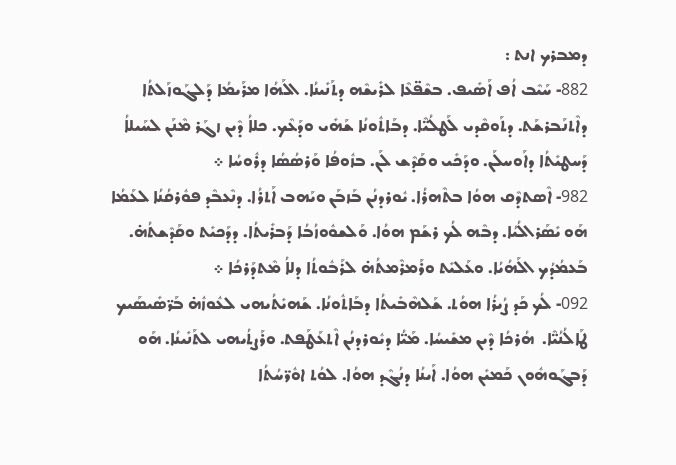ܕܡܒܪܟ ܐܢܬ :
882- ܚܰܝܶܒ ܐܳܦ ܐܰܣܺܝܦ. ܒܫܶܦ̈ܥܶܐ ܠܪܺܝܫܶܗ ܕܬܰܢܺܝܢܳܐ. ܐܠܰܗܳܐ ܡܪܰܝܡܳܐ ܕܰܠܓܰܘܙܰܠܬܳܐ ܕܐܶܬܢܰܒܪܫܰܬ. ܕܬܰܘܩܶܕܝ ܠܰܛܠܳܝ̈ܶܐ. ܕܒܰܐܬܽܘܢܳܐ ܫܰܗܺܝ ܘܕܰܥܶܟ. ܟܠܐܳ ܕܶܝܢ ܙܓܰܪ ܡܶܢܰܢ ܠܚܰܝܠܐܳ ܕܰܚܛܝܺܬܳܐ ܕܐܰܘܚܠܰܢ. ܘܕܰܟܺܝ ܘܩܰܕܶܫ ܠܰܢ. ܒܙܽܘܦܳܐ ܘܰܪܣܳܣܳܐ ܕܪܽܘܚܳܐ ܀
982- ܐܶܣܬܕܶܩ ܗܘܳܐ ܒܬܶܗܪܳܐ. ܝܽܘܪܕܢܳܢ ܒܰܙܒܰܢ ܘܝܰܗܒ ܐܰܬܪܳܐ. ܕܢܶܥܒܶܕ ܦܘܽܪܩܳܢܳܐ ܠܥܰܡܳܐ ܗܰܘ ܝܺܣܰܪܐܠܳܝܳܐ. ܕܒܶܗ ܠܳܟ ܪܫܰܡ ܗܘܳܐ. ܘܰܠܫܘܽܘܙܳܒܳܐ ܕܰܒܪܺܝܬܳܐ. ܕܕܰܟܝܺܬ ܘܩܰܕܶܫܬܳܗ̇. ܒܰܥܡܳܕܳܟ ܐܠܰܗܳܝܳܐ. ܘܥܰܠܝܺܬ ܘܪܰܡܪܶܡܬܳܗ̇ ܠܪܰܒܽܘܬܳܐ ܕܠܐܳ ܡܶܬܕܰܪܟܳܐ ܀
092- ܠܳܟ ܟܰܕ ܨܳܝܪܳܐ ܗܘܳܬ. ܫܰܠܗܶܒܺܝܬܳܐ ܕܒܰܐܬܽܘܢܳܐ. ܫܰܗܝܺܬܳܝܗܝ ܠܥܽܘܙܽܗ̇ ܒܰܪ̈ܣܺܝܣܰܝܟ ܛܰܐܠܳܢܳܝ̈ܶܐ.  ܗܳܪܟܳܐ ܕܶܝܢ ܡܫܺܝܚܳܐ. ܡܰܝ̈ܳܐ ܕܝܽܘܪܕܢܳܢ ܐܶܬܥܰܛܰܦܬ. ܘܪܰܨܬܳܝܗܝ ܠܬܰܢܺܝܢܳܐ. ܗܰܘ ܕܰܒܓܰܘܗܽܘܢ ܟܰܡܝܺܢ ܗܘܳܐ. ܐܰܝܢܳܐ ܕܢܳܓܶܕ ܗܘܳܐ. ܠܘܳܬ ܐܘܽܪ̈ܚܳܬܳܐ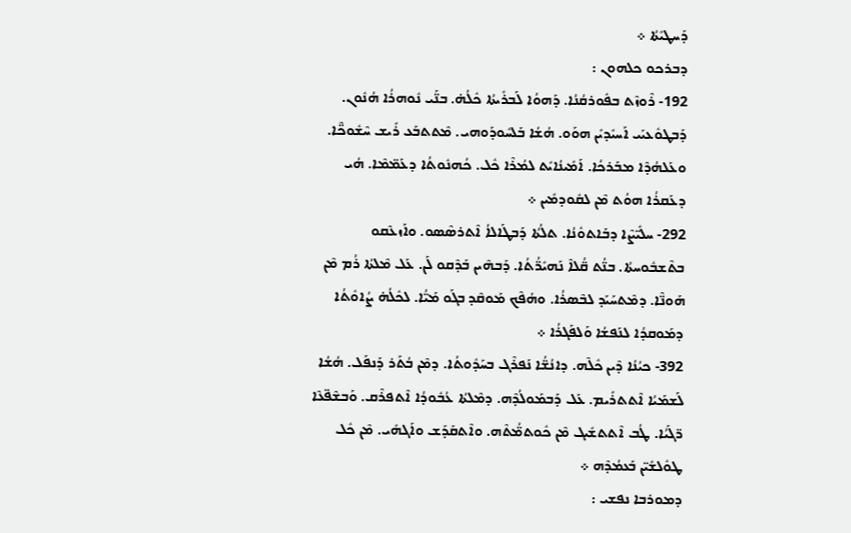ܕܰܚܛܝܺܬܳܐ ܀
ܕܒܪܟܘ ܟܠܗܘܢ :
192- ܪܶܘܙܶܬ ܒܦܽܘܪܩܳܢܳܐ. ܕܰܗܘܳܐ ܠܰܒܪܺܝܬܳܐ ܟܽܠܳܗ̇. ܒܢ̈ܰܝ ܢܽܘܗܪܳܐ ܗܳܢܽܘܢ. ܕܰܒܛܘܽܥܝܰܝ ܐܰܚܝܺܕܝܺܢ ܗܘܰܘ. ܗܳܫܳܐ ܒܰܠܚܽܘܕܰܘܗܝ. ܡܶܬܬܒܰܥ ܪܺܝܫ ܚܶܫܽܘܟ̈ܶܐ. ܘܥܰܠܗܳܕܶܐ ܡܒܰܪܟܳܐ. ܐܰܡܺܝܢܳܐܝܺܬ ܠܡܳܪܶܐ ܟܽܠ. ܟܳܗܢܽܘܬܳܐ ܕܥܰܡ̈ܡܶܐ. ܗܳܝ ܕܥܰܩܪܳܐ ܗܘܳܬ ܡܶܢ ܠܩܽܘܕܡܺܝܢ ܀
292- ܚܠܺܝ̈ܨܶܐ ܕܒܰܐܬܘܽܢܳܐ. ܬܠܳܬܳܐ ܕܰܒܛܰܐܠܐܳ ܐܶܬܪܣܶܣܘ. ܘܐܰܙܥܶܩܘ ܒܬܶܫܒܽܘܚܬܳܐ. ܒܢ̈ܳܬ ܩ̈ܳܠܐܶ ܢܰܗܝܺܪ̈ܳܬܳܐ. ܕܰܒܗܶܝܢ ܒܰܕܶܩܘ ܠܰܢ. ܥܰܠ ܡܶܠܬܳܐ ܪܳܡ ܡܶܢ ܗܰܘܢ̈ܶܐ. ܕܡܶܬܚܰܝܰܕ ܠܒܶܣܪܳܐ. ܘܗܳܦܶܟ ܡܰܘܩܶܕ ܒܓܰܘ ܡܰܝ̈ܳܐ. ܠܟܽܠܳܗ̇ ܨܳܐܘܽܬܳܐ ܕܡܰܘܩܕܳܐ ܠܢܰܦܫܳܐ ܘܰܠܦܰܓܪܳܐ ܀
392- ܟܝܳܢܳܐ ܕܶܝܢ ܟܽܠܶܗ. ܕܐܢܳܫ̈ܳܐ ܢܰܦܪܶܓ ܒܚܰܕܽܘܬܳܐ. ܕܡܶܢ ܒܳܬܰܪ ܕܰܢܦܰܠ. ܗܳܫܳܐ ܠܰܫܡܰܝܳܐ ܐܶܬܬܪܺܝܡ. ܥܰܠ ܕܰܒܡܰܘܠܳܕܶܗ. ܕܡܶܠܬܳܐ ܥܳܒܽܘܕܳܐ ܐܶܬܦܪܶܩ. ܘܰܒܫܶܦ̈ܥܶܐ ܪ̈ܓܰܝܳܐ. ܛܳܒ ܐܶܬܬܫܺܝܓ ܡܶܢ ܟܽܘܬܡ̈ܳܬܶܗ. ܘܐܶܬܩܰܕܰܫ ܘܐܰܓܗܺܝ. ܡܶܢ ܟܽܠ ܛܘܽܠܫܺܝ̈ܢ ܒܰܥܡܳܕܶܗ ܀
ܕܡܘܪܒܐ ܢܦܫܝ :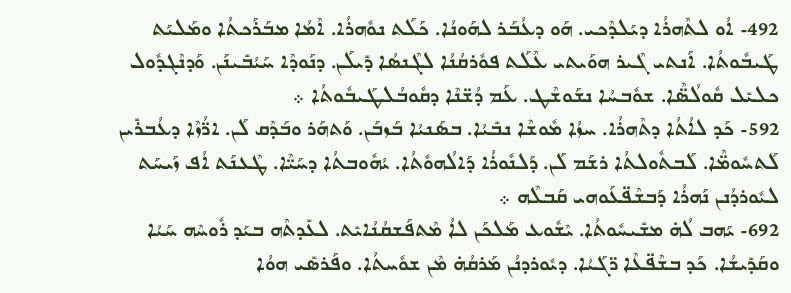492- ܐܳܘ ܠܬܶܗܪܳܐ ܕܝܰܠܕܶܟܝ. ܗܰܘ ܕܥܳܒܰܪ ܠܗܰܘܢܳܐ. ܟܰܠܰܬ ܢܘܽܗܪܳܐ. ܐܶܡܳܐ ܡܒܰܪܰܟܬܳܐ ܘܡܰܠܝܰܬ ܛܰܝܒܽܘܬܳܐ. ܐܰܢܬܝ ܓܶܝܪ ܗܘܰܝܬܝ ܥܶܠܰܬ ܦܘܽܪܩܳܢܳܐ ܠܓܶܢܣܳܐ ܕܺܝܠܰܢ. ܕܢܰܘܕܶܐ ܚܰܝܳܒܺܝܢܰܢ. ܘܰܕܢܶܓܕܽܘܠ ܟܠܝܺܠ ܩܽܘܠܳܣ̈ܶܐ. ܫܘܽܒܚܳܐ ܢܫܰܘܫܶܛ. ܥܰܡ ܕܳܫ̈ܢܶܐ ܕܩܽܘܒܳܠܛܰܝܒܽܘܬܳܐ ܀
592- ܟܰܕ ܠܐܳܬܳܐ ܕܬܶܗܪܳܐ. ܚܙܳܐ ܡܽܘܫܶܐ ܢܒܺܝܳܐ. ܒܣܰܢܝܳܐ ܒܰܙܒܰܢ. ܘܰܬܗܰܪ ܘܒܰܕܶܩ ܠܰܢ. ܐܪ̈ܳܙܶܐ ܕܥܳܒܪܺܝܢ ܠܰܬܚܽܘܡ̈ܶܐ. ܠܰܒܬܽܘܠܬܳܐ ܪܫܰܡ ܠܰܢ. ܕܰܠܢܽܘܪܳܐ ܕܰܐܠܳܗܘܽܬܳܐ. ܝܳܗܽܘܒܬܳܐ ܕܚܰܝ̈ܶܐ. ܛܶܥܢܰܬ ܐܳܦ ܙܰܝܚܰܬ ܠܝܽܘܪܕܳܢܢ ܢܰܗܪܳܐ ܕܰܒܫܶܦ̈ܥܰܘܗܝ ܩܰܒܠܶܗ ܀
692- ܝܰܗܒ ܠܳܗ̇ ܡܫܺܝܚܽܘܬܳܐ. ܝܶܫܽܘܥ ܡܰܠܟܰܢ ܠܐܳ ܡܶܬܦܰܫܩܳܢܳܐܝܺܬ. ܠܥܺܕܬܶܗ ܒܝܰܕ ܪܽܘܚܶܗ ܚܰܝܳܐ ܘܩܰܕܺܝܫܳܐ. ܟܰܕ ܒܫܶܦ̈ܥܶܐ ܪ̈ܓܰܝܳܐ. ܕܝܽܘܪܕܢܳܢ ܡܰܪܩܳܗ̇ ܡܶܢ ܫܘܽܚܬܳܐ. ܘܦܰܪܣܺܝ ܗܘܳܐ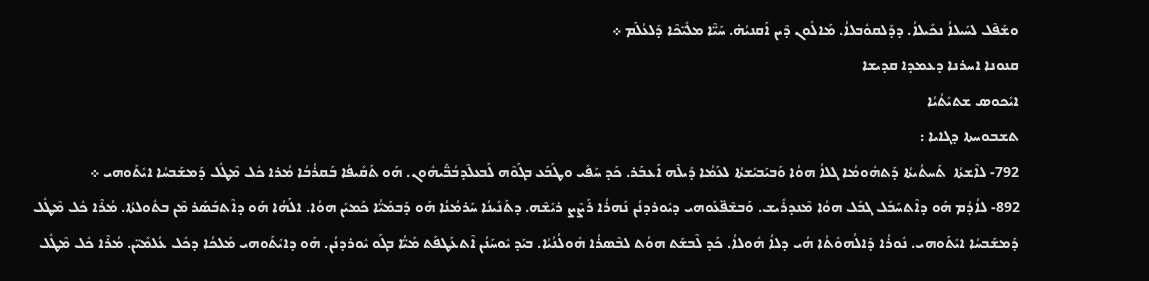ܘܫܰܦܶܠ ܠܚܰܝܠܐܳ ܢܟܺܝܠܐܳ. ܕܕܰܠܩܘܽܒܠܐܳ. ܡܰܐܠܽܘܢ ܕܶܝܢ ܐܰܩܢܝܳܗ̇. ܚܰܝ̈ܶܐ ܡܠܺܝ̈ܟܶܐ ܕܰܠܥܳܠܰܡ ܀
ܩܢܘܢܐ ܐܚܪܢܐ ܕܥܡܕܐ ܩܕܝܫܐ
ܐܝܺܟܘܣ ܫܬܝܺܬܳܝܳܐ
ܬܫܒܘܚܬܐ ܕܓܐܝܐ :
792- ܠܐܶܫܬܳܐ  ܬܰܚܬܳܝܬܳܐ ܕܰܬܗܽܘܡܳܐ ܓܠܐܳ ܗܘܳܐ ܘܰܒܝܰܒܝܺܫܬܳܐ ܠܥܰܡܳܐ ܕܺܝܠܶܗ ܐܰܥܒܰܪ. ܟܰܕ ܚܰܦܺܝ ܘܛܰܒܰܥ ܒܓܰܘܶܗ ܠܰܒܥܠܶܕܒܳܒ̈ܰܝܗܽܘܢ. ܗܰܘ ܬܰܩܺܝܦܳܐ ܒܰܩܪܳܒܳܐ ܡܳܪܐ ܟܽܠ ܡܶܛܽܠ ܕܰܡܫܰܒܚܳܐ ܐܝܺܬܰܘܗܝ ܀
892- ܠܐܳܕܳܡ ܗܰܘ ܕܐܶܬܚܰܒܰܠ ܓܒܰܠ ܗܘܳܐ ܡܶܢܕܪܺܝܫ. ܘܰܒܫܶܦ̈ܥܰܘܗܝ ܕܝܽܘܪܕܢܳܢ ܢܰܗܪܳܐ ܪܰܨܶܨ ܪܝܺܫܶܗ. ܕܬܰܢܺܝܢܳܐ ܚܰܪܡܳܢܳܐ ܗܰܘ ܕܰܒܡܰܝ̈ܳܐ ܟܰܡܝܺܢ ܗܘܳܐ. ܐܠܰܗܳܐ ܗܰܘ ܕܐܶܬܒܰܣܰܪ ܡܶܢ ܒܬܽܘܠܬܳܐ. ܡܳܪܶܐ ܟܽܠ ܡܶܛܽܠ ܕܰܡܫܰܒܚܳܐ ܐܝܺܬܰܘܗܝ. ܢܽܘܪܳܐ ܕܰܐܠܳܗܘܽܬܳܐ ܗܳܝ ܕܠܐܳ ܗܽܘܠܐܳ. ܟܰܕ ܠܶܒܫܰܬ ܗܘܳܬ ܠܒܶܣܪܳܐ ܗܽܘܠܳܢܳܝܳܐ. ܒܝܰܕ ܝܽܘܚܰܢܳܢ ܐܶܬܥܰܛܦܰܬ ܡܰܝ̈ܳܐ ܒܓܰܘ ܝܽܘܪܕܢܳܢ. ܗܰܘ ܕܐܝܺܬܰܘܗܝ ܡܰܠܟܳܐ ܕܟܽܠ ܥܳܠܡܺܝ̈ܢ. ܡܳܪܶܐ ܟܽܠ ܡܶܛܽܠ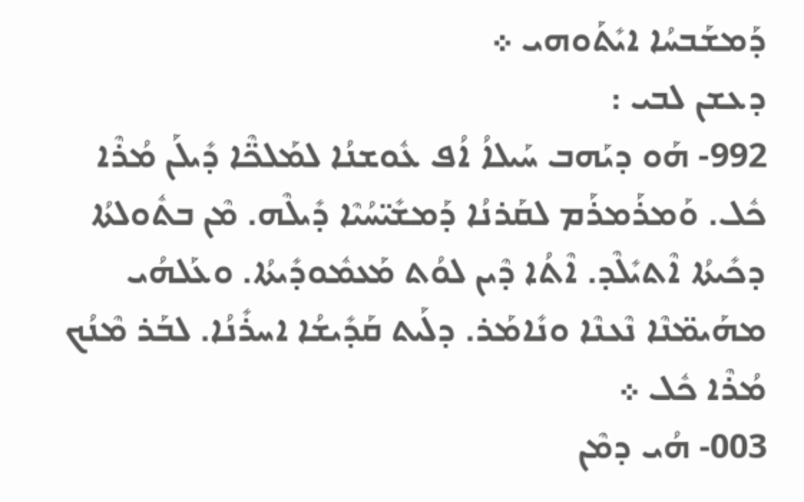ܕܰܡܫܰܒܚܳܐ ܐܝܺܬܰܘܗܝ ܀
ܕܥܫܢ ܠܒܝ :
992- ܗܰܘ ܕܝܰܗܒ ܚܰܝܠܐܳ ܐܳܦ ܥܽܘܫܢܳܐ ܠܡܰܠܟ̈ܶܐ ܕܺܝܠܰܢ ܡܳܪܶܐ ܟܽܠ. ܘܰܡܪܰܡܪܰܡ ܠܩܰܪܢܳܐ ܕܰܡܫܺܝ̈ܚܳܝܶܐ ܕܺܝܠܶܗ. ܡܶܢ ܒܬܽܘܠܬܳܐ ܕܟܺܝܬܳܐ ܐܶܬܝܺܠܶܕ. ܐܶܬܳܐ ܕܶܝܢ ܠܘܳܬ ܡܰܥܡܽܘܕܺܝܬܳܐ. ܘܥܰܠܗܳܝ ܡܗܰܝܡ̈ܢܶܐ ܢܶܥܢܶܐ ܘܢܺܐܡܰܪ. ܕܠܰܝܬ ܩܰܕܺܝܫܳܐ ܐܚܪܺܢܳܐ. ܠܒܰܪ ܡܶܢܳܟ ܡܳܪܶܐ ܟܽܠ ܀
003- ܗܳܝ ܕܡܶܢ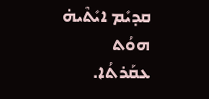ܩܕܝܺܡ ܐܝܺܬܶܝܗ̇ ܗܘܳܬ ܥܩܰܪܬܳܐ.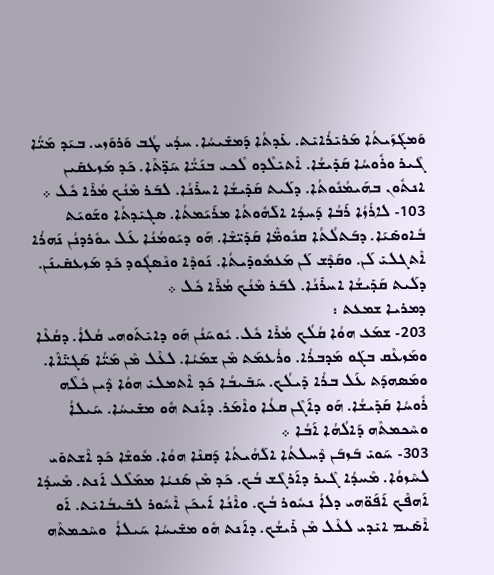ܘܰܡܓܰܙܰܝܬܳܐ ܡܰܪܝܺܪܳܐܝܺܬ. ܥܺܕܬܳܐ ܕܰܡܫܺܝܚܳܐ. ܚܕܳܝ ܛܳܒ ܘܰܪܘܰܙܝ. ܒܝܰܕ ܡܰܝ̈ܳܐ ܓܶܝܪ ܘܪܽܘܚܳܐ ܩܰܕܺܝܫܳܐ. ܐܶܬܝܺܠܶܕܘ ܠܶܟܝ ܒܢܰܝ̈ܳܐ ܚܰܕ̈ܬܶܐ. ܟܰܕ ܡܰܙܥܩܺܝܢ ܐܢܬܽܘܢ ܒܗܰܝܡܳܢܽܘܬܳܐ. ܕܠܰܝܬ ܩܰܕܺܝܫܳܐ ܐܚܪܺܢܳܐ. ܠܒܰܪ ܡܶܢܳܟ ܡܳܪܶܐ ܟܽܠ ܀
103- ܠܐܪܳܙܳܐ ܪܰܒܳܐ ܕܰܚܕܳܐ ܐܠܰܗܽܘܬܳܐ ܡܪܰܝܰܡܬܳܐ. ܣܓܝܺܕܬܳܐ ܘܫܰܘܝܰܬ ܒܽܐܘܣܺܝܰܐ. ܕܒܰܬܠܳܬܳܐ ܩܢܽܘܡ̈ܶܐ ܩܰܕܺܝ̈ܫܶܐ. ܗܰܘ ܕܝܰܘܡܳܢܳܐ ܥܰܠ ܝܘܽܪܕܢܳܢ ܢܰܗܪܳܐ ܐܶܬܓܠܝܺ ܠܰܢ. ܘܩܰܕܶܫ ܠܰܢ ܡܰܥܡܽܘܕܺܝܬܳܐ. ܢܰܘܕܶܐ ܘܢܶܣܓܽܘܕ ܟܰܕ ܡܰܙܥܩܺܝܢܰܢ. ܕܠܰܝܬ ܩܰܕܺܝܫܳܐ ܐܚܪܺܢܳܐ. ܠܒܰܪ ܡܶܢܳܟ ܡܳܪܶܐ ܟܽܠ ܀
ܕܡܪܝܐ ܫܡܥܬ :
203- ܫܡܰܥ ܗܘܳܐ ܩܳܠܳܟ ܡܳܪܶܐ ܟܽܠ. ܝܽܘܚܰܢܳܢ ܗܰܘ ܕܐܝܺܬܰܘܗܝ ܩܳܠܐܳ. ܕܩܳܥܶܐ ܘܡܰܙܥܶܩ ܒܓܰܘ ܡܰܕܒܪܳܐ. ܘܪܳܥܡܰܬ ܡܶܢ ܫܡܰܝܳܐ. ܠܥܶܠ ܡܶܢ ܡܰܝ̈ܳܐ ܣܰܓܝ̈ܺܐܶܐ. ܘܡܰܣܗܕܰܬ ܥܰܠ ܒܪܳܐ ܕܺܝܠܳܟ. ܚܰܒܺܝܒܳܐ ܟܰܕ ܐܶܬܡܠܝܺ ܗܘܳܐ ܕܶܝܢ ܟܽܠܶܗ ܪܽܘܚܳܐ ܩܰܕܺܝܫܳܐ. ܗܰܘ ܕܐܰܓܶܢ ܩܥܳܐ ܘܐܶܡܰܪ. ܕܐܰܢܬ ܗܽܘ ܡܫܺܝܚܳܐ. ܚܰܝܠܐܳ ܘܚܶܟܡܬܶܗ ܕܰܐܠܳܗܳܐ ܐܰܒܳܐ ܀
303- ܚܰܘܝܺ ܒܰܙܒܰܢ ܕܶܚܠܬܳܐ ܐܠܰܗܳܝܬܳܐ ܕܰܩܢܶܐ ܗܘܳܐ. ܡܽܘܫܶܐ ܟܰܕ ܐܶܫܬܘܺܝ ܠܚܶܙܘܳܐ. ܡܶܚܕܳܐ ܓܶܝܪ ܕܐܰܪܓܶܫ ܒܳܟ. ܟܰܕ ܡܶܢ ܣܰܢܝܳܐ ܡܡܰܠܶܠ ܐܰܢܬ. ܡܶܚܕܳܐ ܐܰܗܦܶܟ ܐܰܦܰܘ̈ܗܝ ܕܠܐܳ ܢܚܽܘܪ ܒܳܟ. ܘܐܶܢܳܐ ܐܰܝܟܰܢ ܐܶܚܽܘܪ ܠܒܺܝܒܳܐܝܺܬ. ܐܰܘ ܐܶܣܺܝܡ ܐܝܺܕܝ ܠܥܶܠ ܡܶܢ ܪܺܝܫܳܟ. ܕܐܰܢܬ ܗܽܘ ܡܫܺܝܚܳܐ ܚܰܝܠܐܳ  ܘܚܶܟܡܬܶܗ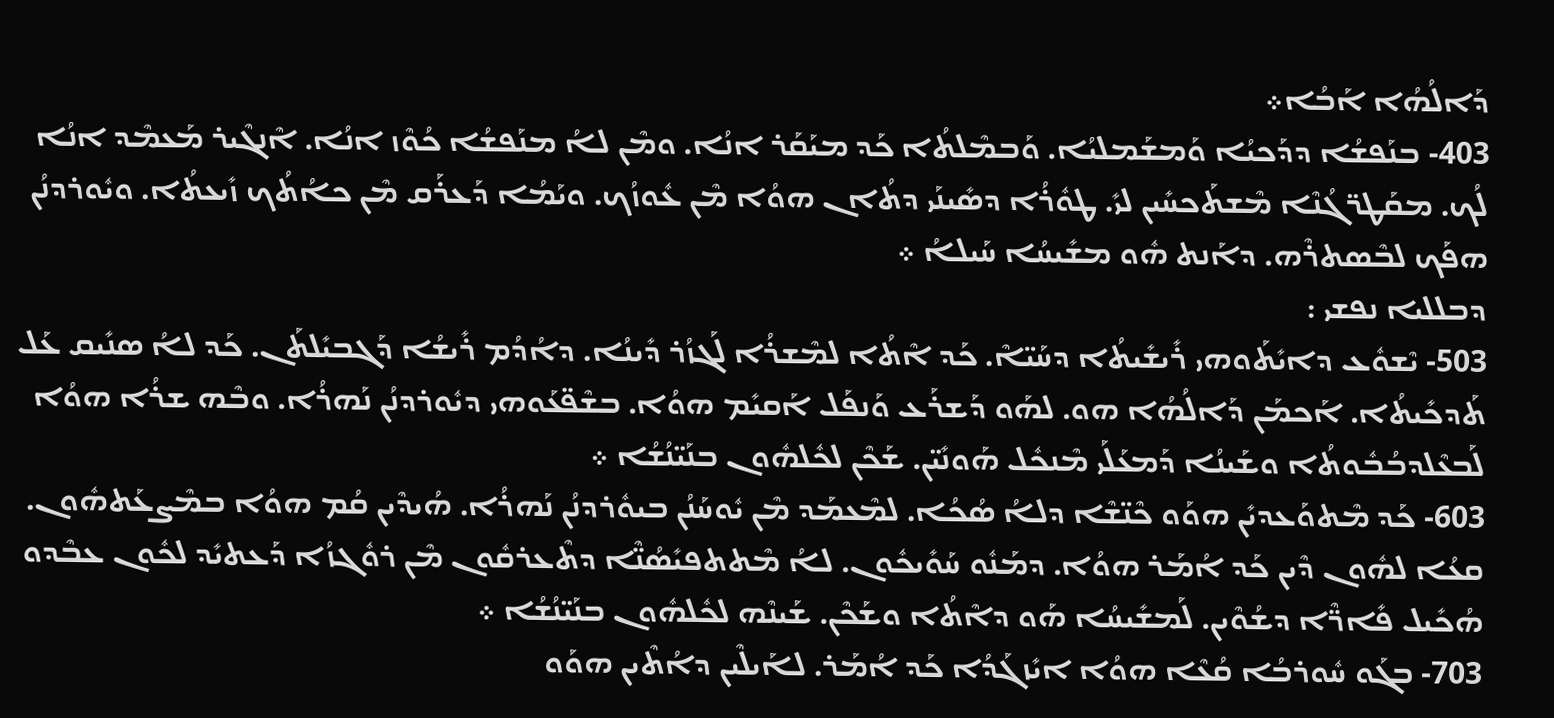ܕܰܐܠܳܗܳܐ ܐܰܒܳܐ܀
403- ܒܢܰܦܫܳܐ ܕܕܰܟܝܳܐ ܘܰܡܫܰܡܠܝܳܐ. ܘܰܒܡܶܠܬܳܐ ܟܰܕ ܡܝܰܩܰܪ ܐܢܳܐ. ܘܡܶܢ ܠܐܳ ܡܢܰܦܫܳܐ ܟܳܘܶܙ ܐܢܳܐ. ܐܶܢܓܶܝܪ ܡܰܥܡܶܕ ܐܢܳܐ ܠܳܟ. ܡܩܰܛܪ̈ܓܳܢܶܐ ܡܶܫܬܰܟܚܺܝܢ ܠܝܺ. ܛܘܽܪܳܐ ܕܣܺܝܢܰܝ ܕܬܳܐܢ ܗܘܳܐ ܡܶܢ ܥܽܘܙܳܟ. ܘܝܰܡܳܐ ܕܰܥܪܰܩ ܡܶܢ ܟܐܳܬܳܟ ܙܺܝܥܬܳܐ. ܘܝܽܘܪܕܢܳܢ ܗܦܰܟ ܠܒܶܣܬܪܶܗ. ܕܐܰܢܬ ܗܽܘ ܡܫܺܝܚܳܐ ܚܰܝܠܐܳ ܀
ܕܒܠܠܝܐ ܢܦܫܝ :
503- ܝܶܫܘܽܥ ܕܐܝܺܬܰܘܗܝ ܪܺܝܫܺܝܬܳܐ ܕܚܰܝ̈ܐܶ. ܟܰܕ ܐܶܬܳܐ ܠܡܶܫܪܳܐ ܠܰܓܙܳܪ ܕܺܝܢܳܐ. ܕܐܳܕܳܡ ܪܺܝܫܳܐ ܕܰܓܒܝܺܠܬܰܢ. ܟܰܕ ܠܐܳ ܣܢܺܝܩ ܥܰܠ ܬܰܕܟܺܝܬܳܐ. ܐܰܟܡܰܢ ܕܰܐܠܳܗܳܐ ܗܘ. ܠܗܰܘ ܕܰܫܪܰܥ ܘܰܢܦܰܠ ܐܰܩܝܺܡ ܗܘܳܐ. ܒܫܶܦ̈ܥܰܘܗܝ ܕܝܽܘܪܕܢܳܢ ܢܰܗܪܳܐ. ܘܒܶܗ ܫܪܳܐ ܗܘܳܐ ܠܰܒܥܶܠܕܒܳܒܽܘܬܳܐ ܘܫܰܝܢܳܐ ܕܰܡܥܰܠܰܝ ܡܶܢܟܽܠ ܗܰܘܢܺܝ̈ܢ. ܫܰܟܶܢ ܠܟܽܠܗܽܘܢ ܒܢܰܝ̈ܢܳܫܳܐ ܀
603- ܟܰܕ ܡܶܬܘܰܥܕܝܺܢ ܗܘܰܘ ܟܶܢ̈ܫܶܐ ܕܠܐܳ ܣܳܟܳܐ. ܠܡܶܥܡܰܕ ܡܶܢ ܝܽܘܚܰܢܳܢ ܒܝܘܽܪܕܢܳܢ ܢܰܗܪܳܐ. ܗܳܝܕܶܝܢ ܩܳܡ ܗܘܳܐ ܒܡܶܨܥܰܬܗܽܘܢ. ܩܥܳܐ ܠܗܽܘܢ ܕܶܝܢ ܟܰܕ ܐܳܡܰܪ ܗܘܳܐ. ܕܡܰܢܽܘ ܚܰܘܺܝܟܽܘܢ. ܠܐܳ ܡܶܬܬܦܝܺܣܳܢ̈ܶܐ ܕܬܶܥܪܩܽܘܢ ܡܶܢ ܪܘܽܓܙܳܐ ܕܰܥܬܝܺܕ ܠܟܽܘܢ ܥܒܶܕܘ ܗܳܟܺܝܠ ܦܺܐܪ̈ܶܐ ܕܫܳܘܶܝܢ. ܠܰܡܫܺܝܚܳܐ ܗܰܘ ܕܐܶܬܳܐ ܘܫܰܟܶܢ. ܫܰܝܢܶܗ ܠܟܽܠܗܽܘܢ ܒܢܰܝ̈ܢܳܫܳܐ ܀
703- ܒܓܰܘ ܚܽܘܪܒܳܐ ܩܳܥܶܐ ܗܘܳܐ ܐܝܺܙܓܰܕܳܐ ܟܰܕ ܐܳܡܰܪ. ܠܐܰܝܠܶܝܢ ܕܐܳܬܶܝܢ ܗܘܰܘ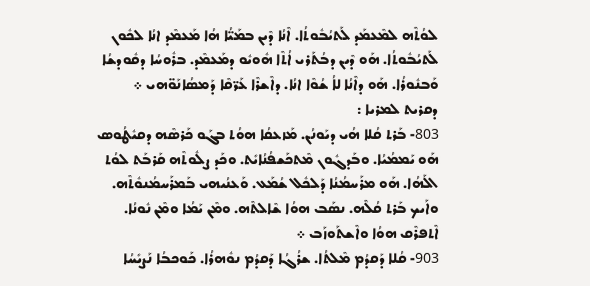ܠܘܳܬܶܗ ܠܡܶܥܡܰܕ ܠܰܬܝܳܒܽܘܬܳܐ. ܐܶܢܳܐ ܕܶܝܢ ܒܡܰܝ̈ܳܐ ܗܳܐ ܡܰܥܡܶܕ ܐܢܳܐ ܠܟܽܘܢ ܠܰܬܝܳܒܽܘܬܳܐ. ܗܰܘ ܕܶܝܢ ܕܒܳܬܰܪܝ ܐܳܬܶܐ ܗܽܘܝܽܘ ܕܡܰܥܡܶܕ. ܒܪܽܘܚܳܐ ܕܩܽܘܕܫܳܐ ܘܰܒܢܽܘܪܳܐ. ܗܰܘ ܕܐܶܢܳܐ ܠܐܳ ܫܳܘܶܐ ܐܢܳܐ. ܕܐܶܫܪܶܐ ܥܰܪ̈ܩܶܐ ܕܰܡܣܳܐܢܰܘ̈ܗܝ ܀
ܕܩܪܝܬ ܠܡܪܝܐ :
803- ܒܰܪܬ ܩܳܠܐ ܗܳܝ ܕܝܰܘܢܳܢ. ܡܰܙܥܩܳܐ ܗܘܳܬ ܒܓܰܘ ܟܰܪܣܶܗ ܕܩܝܽܛܳܘܣ ܗܰܘ ܝܰܡܡܳܝܳܐ. ܘܒܰܕܓܽܘܢ ܡܶܬܟܰܫܦܳܢܳܐܝܺܬ. ܘܟܰܕ ܨܠܽܘܬܶܗ ܩܰܪܒܰܬ ܠܘܳܬ ܐܠܰܗܳܐ. ܗܰܘ ܡܪܰܚܡܳܢܳܐ ܕܰܠܟܽܠ ܫܳܡܰܥ. ܘܰܥܢܳܝܗܝ ܒܰܡܪܰܚܡܳܢܘܽܬܶܗ. ܘܐܰܝܟ ܒܰܪܬ ܩܳܠܶܗ. ܢܣܰܒ ܗܘܳܐ ܫܶܐܠܬܶܗ. ܘܡܶܢ ܝܰܡܳܐ ܘܡܶܢ ܢܽܘܢܳܐ. ܐܶܬܦܪܶܩ ܗܘܳܐ ܘܐܶܫܬܰܘܙܰܒ ܀
903- ܩܳܠܐ ܕܰܩܕܳܡ ܡܶܠܬܳܐ. ܫܪܳܓܳܐ ܕܰܩܕܳܡ ܢܘܽܗܪܳܐ. ܟܰܘܟܒܳܐ ܢܰܨܝܺܚܳܐ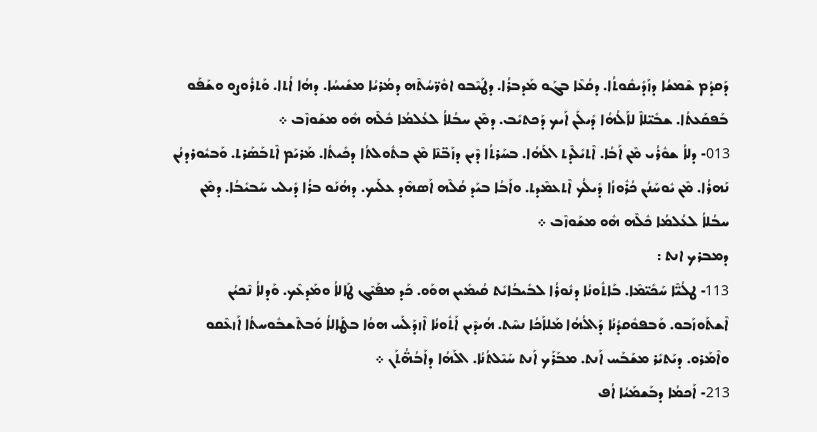ܕܰܩܕܳܡ ܫܶܡܫܳܐ ܕܙܰܕܺܝܩܽܘܬܳܐ. ܕܩܳܥܶܐ ܒܓܰܘ ܡܰܕܒܪܳܐ. ܕܛܰܝܶܒܘ ܐܘܽܪ̈ܚܳܬܶܗ ܕܡܳܪܝܳܐ ܡܫܺܝܚܳܐ. ܕܗܳܐ ܐܳܬܐ. ܘܰܬܪܽܘܨܘ ܘܫܰܦܰܘ ܒܰܦܩܰܥܬܳܐ. ܫܒܺܝ̈ܠܐܶ ܠܐܰܠܳܗܳܐ ܕܺܝܠܰܢ ܐܰܝܟ ܕܰܟܬܝܺܒ. ܕܡܶܢ ܚܒܳܠܐܳ ܠܥܳܠܡܳܐ ܟܽܠܶܗ ܗܽܘ ܡܫܰܘܙܶܒ ܀
013- ܕܠܐܳ ܫܘܽܪܳܝ ܡܶܢ ܐܰܒܳܐ. ܐܶܬܝܺܠܶܕܬ ܐܠܰܗܳܐ. ܒܚܰܪܬܳܐ ܕܶܝܢ ܕܙܰܒ̈ܢܶܐ ܡܶܢ ܒܬܽܘܠܬܳܐ ܕܟܺܝܬܳܐ. ܡܰܪܝܰܡ ܐܶܬܒܰܣܰܪܬ. ܘܰܒܝܽܘܪܕܢܳܢ ܢܰܗܪܳܐ. ܡܶܢ ܝܽܘܚܰܢܳܢ ܟܳܪܽܘܙܳܐ ܕܺܝܠܳܟ ܐܶܬܥܡܶܕܬ. ܘܐܰܒܳܐ ܒܝܰܕ ܩܳܠܶܗ ܐܰܣܗܶܕ ܥܠܰܝܟ. ܕܗܳܢܰܘ ܒܪܳܐ ܕܺܝܠܝ ܚܰܒܝܺܒܳܐ. ܕܡܶܢ ܚܒܳܠܐܳ ܠܥܳܠܡܳܐ ܟܽܠܶܗ ܗܽܘ ܡܫܰܘܙܶܒ ܀
ܕܡܒܪܟ ܐܢܬ :
113- ܛܠܳܝ̈ܶܐ ܚܰܟܺܝ̈ܡܶܐ. ܒܰܐܬܽܘܢܳܐ ܕܢܽܘܪܳܐ ܠܒܺܝܒܳܐܝܺܬ ܩܳܝܡܺܝܢ ܗܘܰܘ. ܟܰܕ ܡܦܰܝܶܓ ܛܰܐܠܐܳ ܘܡܰܕܥܶܟ. ܘܰܕܠܐܳ ܢܶܟܝܳܢ ܐܶܫܬܰܘܙܰܒܘ. ܘܰܒܦܘܽܩܕܳܢܳܐ ܕܰܐܠܳܗܳܐ ܡܰܠܐܰܟܳܐ ܢܚܶܬ. ܗܳܝܕܶܝܢ ܐܰܬܽܘܢܳܐ ܐܶܙܕܰܠܰܚ ܗܘܳܐ ܒܛܰܐܠܐܳ ܘܰܒܬܶܫܒܽܘܚܬܳܐ ܐܰܙܥܶܩܘ ܘܐܶܡܰܪܘ. ܕܝܰܬܝܺܪ ܡܫܰܒܰܚ ܐܰܢܬ. ܡܒܰܪܰܟ ܐܰܢܬ ܚܰܝܶܠܬܳܢܳܐ. ܐܠܰܗܳܐ ܕܐܰܒܳܗ̈ܳܬܰܢ ܀
213- ܐܰܟܡܳܐ ܕܒܰܫܡܰܝܳܐ ܐܳܦ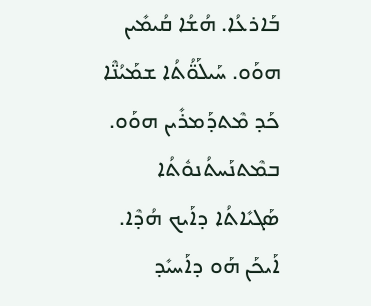ܒܰܐܪܥܳܐ. ܗܳܫܳܐ ܩܳܝܡܺܝܢ ܗܘܰܘ. ܚܰܝܠܰܘ̈ܳܬܳܐ ܫܡܰܝܳܢ̈ܶܐ ܟܰܕ ܡܶܬܕܰܡܪܺܝܢ ܗܘܰܘ. ܒܡܶܬܢܰܚܬܳܢܘܽܬܳܐ ܣܰܓܝܺܐܬܳܐ ܕܐܰܝܟ ܗܳܕܶܐ. ܐܰܝܟܰܢ ܗܰܘ ܕܐܰܚܝܺܕ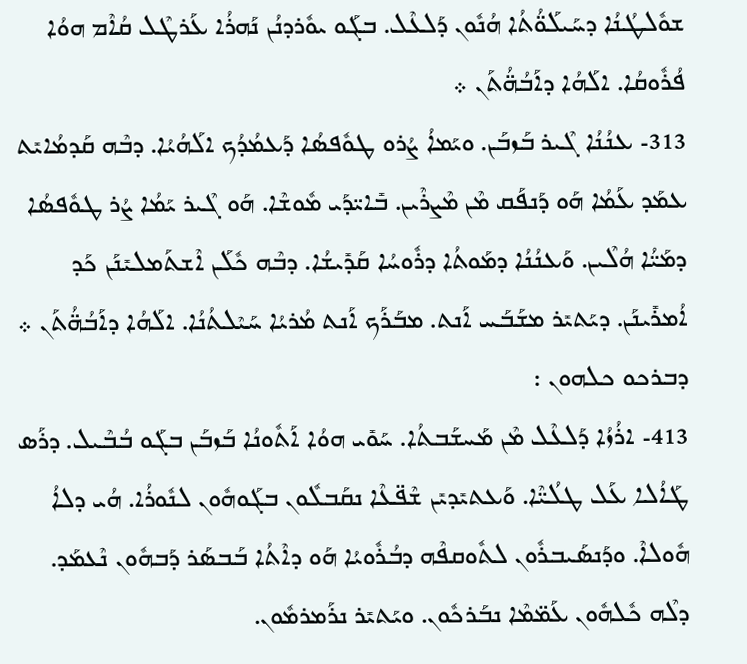ܫܘܽܠܛܳܢܳܐ ܕܚܰܝܠܰܘ̈ܳܬܳܐ ܗܳܢܽܘܢ ܕܰܠܥܶܠ. ܒܓܰܘ ܝܘܽܪܕܢܳܢ ܢܰܗܪܳܐ ܥܰܪܛܶܠ ܩܳܐܶܡ ܗܘܳܐ ܦܳܪܽܘܩܳܐ. ܐܠܰܗܳܐ ܕܐܰܒܳܗ̈ܳܬܰܢ ܀
313- ܥܢܳܢܳܐ ܓܶܝܪ ܒܰܙܒܰܢ. ܘܝܰܡܐܳ ܨܳܪܘ ܛܘܽܦܣܳܐ ܕܰܥܡܳܕܳܟ ܐܠܰܗܳܝܳܐ. ܕܒܶܗ ܩܰܕܡܳܐܝܺܬ ܥܡܰܕ ܥܰܡܳܐ ܗܰܘ ܕܰܢܦܰܩ ܡܶܢ ܡܶܨܪܶܝܢ. ܒܺܐܝ̈ܕܰܝ ܡܽܘܫܶܐ. ܗܰܘ ܓܶܝܪ ܝܰܡܳܐ ܨܳܪ ܛܘܽܦܣܳܐ ܕܡܰܝ̈ܳܐ ܗܳܠܶܝܢ. ܘܰܥܢܳܢܳܐ ܕܡܰܘܬܳܐ ܕܪܽܘܚܳܐ ܩܰܕܺܝܫܳܐ. ܕܒܶܗ ܟܽܠܰܢ ܐܶܫܬܰܡܠܝܺܢܰܢ ܟܰܕ ܐܳܡܪܺܝܢܰܢ. ܕܝܰܬܝܺܪ ܡܫܰܒܰܚ ܐܰܢܬ. ܡܒܰܪܰܟ ܐܰܢܬ ܡܳܪܝܳܐ ܚܰܝܶܠܬܳܢܳܐ. ܐܠܰܗܳܐ ܕܐܰܒܳܗ̈ܳܬܰܢ ܀
ܕܒܪܟܘ ܟܠܗܘܢ :
413- ܐܪܳܙܳܐ ܕܰܠܥܶܠ ܡܶܢ ܡܰܚܫܰܒܬܳܐ. ܚܰܘܺܝ ܗܘܳܐ ܐܰܬܽܘܢܳܐ ܒܰܙܒܰܢ ܒܓܰܘ ܒܳܒܶܝܠ. ܕܪܰܣ ܛܰܐܳܠܐ ܥܰܠ ܛܠܳܝ̈ܶܐ. ܘܰܥܬܝܺܕܝܺܢ ܫܶܦ̈ܥܶܐ ܢܩܰܒܠܽܘܢ ܒܓܰܘܗܽܘܢ ܠܢܽܘܪܳܐ. ܗܳܝ ܕܠܐܳ ܗܽܘܠܐܶ. ܘܕܰܢܣܰܝܒܪܽܘܢ ܠܬܽܘܩܦܶܗ ܕܒܳܪܽܘܝܳܐ ܗܰܘ ܕܐܶܬܳܐ ܒܰܒܣܰܪ ܕܰܒܗܽܘܢ ܢܶܥܡܰܕ. ܕܠܶܗ ܟܽܠܗܽܘܢ ܥܰܡ̈ܡܶܐ ܢܒܰܪܟܽܘܢ. ܘܝܰܬܝܺܪ ܢܪܰܡܪܡܽܘܢ.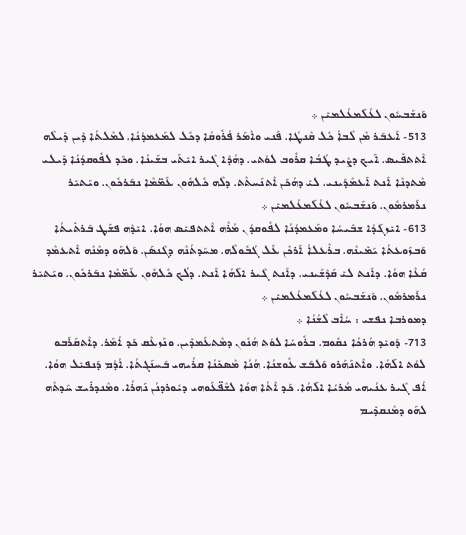ܘܰܢܫܰܒܚܽܘܢ ܠܥܳܠܰܡܥܳܠܡܝܺܢ ܀
513- ܐܰܥܒܰܪ ܡܶܢ ܠܶܒܐܳ ܟܽܠ ܩܶܢܛܳܐ. ܦܰܢܝ ܘܐܶܡܰܪ ܦܳܪܽܘܩܳܐ ܕܟܽܠ ܠܡܰܥܡܕܳܢܳܐ. ܠܡܶܠܬܳܐ ܕܶܝܢ ܕܺܝܠܶܗ ܐܶܬܬܦܺܝܣ. ܐܰܝܟ ܕܨܶܝܕ ܛܳܒܳܐ ܩܪܽܘܒ ܠܘܳܬܝ. ܕܗܳܕܶܐ ܓܶܝܪ ܐܝܺܬܰܝ ܒܫܰܝܢܳܐ. ܘܟܰܕ ܠܦܽܘܩܕܳܢܳܐ ܕܺܝܠܝ ܡܶܬܕܢܶܐ ܐܰܢܬ ܐܰܥܡܶܕܰܝܢܝ. ܠܝܺ ܕܗܳܟܰܢ ܐܶܬܢܰܚܬܶܬ. ܕܠܶܗ ܟܽܠܗܽܘܢ ܥܰܡ̈ܡܶܐ ܢܒܰܪܟܽܘܢ. ܘܝܰܬܝܺܪ ܢܪܰܡܪܡܽܘܢ. ܘܰܢܫܰܒܚܽܘܢ ܠܥܳܠܰܡܥܳܠܡܝܺܢ ܀
613- ܐܝܺܙܓܰܕܳܐ ܫܒܺܝܚܳܐ ܘܡܰܥܡܕܳܢܳܐ ܠܦܽܘܩܕܳܢ ܡܳܪܶܗ ܐܶܬܬܦܝܺܣ ܗܘܳܐ. ܐܝܺܕܶܗ ܦܫܰܛ ܒܰܪܬܺܝܬܳܐ ܘܰܒܙܰܘܥܬܳܐ ܝܰܡܺܝܢܶܗ. ܒܪܶܥܠܐܳ ܐܰܪܟܶܢ ܥܰܠ ܓܳܒܽܘܠܶܗ. ܡܚܰܕܬܳܢܶܗ ܕܓܶܢܣܰܢ. ܘܰܠܗܰܘ ܕܡܶܢܶܗ ܐܶܬܥܡܶܕ ܩܳܥܶܐ ܗܘܳܐ. ܕܐܰܢܬ ܠܝܺ ܩܰܕܶܫܰܝܢܝ. ܕܐܰܢܬ ܓܶܝܪ ܐܠܰܗܳܐ ܐܰܢܬ. ܕܠܳܟ ܟܽܠܗܽܘܢ ܥܰܡ̈ܡܶܐ ܢܒܰܪܟܽܘܢ. ܘܝܰܬܝܺܪ ܢܪܰܡܪܡܽܘܢ. ܘܰܢܫܰܒܚܽܘܢ ܠܥܳܠܰܡܥܳܠܡܝܺܢ ܀
ܕܡܘܪܒܐ ܢܦܫܝ : ܚܳܐܶܒ ܠܶܫܳܢܳܐ ܀
713- ܕܰܘܝܺܕ ܗܳܪܟܳܐ ܢܩܽܘܡ. ܒܪܽܘܚܳܐ ܠܘܳܬ ܗܳܢܽܘܢ ܕܡܶܬܥܰܡܕܺܝܢ. ܘܢܰܙܥܶܩ ܟܰܕ ܐܳܡܰܪ. ܕܐܶܬܩܰܪܰܒܘ ܠܘܳܬ ܐܠܰܗܳܐ. ܘܐܶܬܢܰܗܰܪܘ ܘܰܠܒܰܫ ܥܽܘܫܢܳܐ. ܗܳܢܳܐ ܡܶܣܟܺܢܳܐ ܩܪܳܝܗܝ ܒܰܚܢܰܓܬܳܐ. ܐܳܕܳܡ ܕܰܢܦܝܺܠ ܗܘܳܐ. ܐܳܦ ܓܶܝܪ ܥܢܳܝܗܝ ܡܳܪܝܳܐ ܐܠܰܗܳܐ. ܟܰܕ ܐܶܬܳܐ ܗܘܳܐ ܠܫܶܦ̈ܥܰܘܗܝ ܕܝܽܘܪܕܢܳܢ ܢܰܗܪܳܐ. ܘܡܶܢܕܪܺܝܫ ܚܰܕܬܶܗ ܠܗܰܘ ܕܡܶܢܩܕܺܝܡ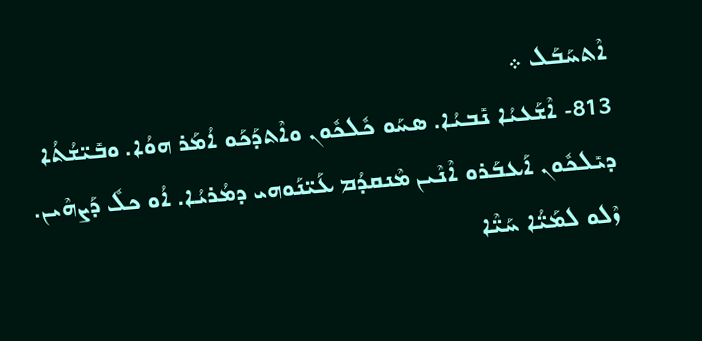ܐܶܬܚܰܒܰܠ ܀
813- ܐܶܫܰܥܝܳܐ ܢܺܒܝܳܐ. ܣܚܰܘ ܟܽܠܟܽܘܢ ܘܐܶܬܕܰܟܰܘ ܐܳܡܰܪ ܗܘܳܐ. ܘܒܺܝ̈ܫܳܬܳܐ ܕܝܺܠܟܽܘܢ ܐܰܥܒܰܪܘ ܐܶܢܶܝܢ ܡܶܢܩܕܳܡ ܥܰܝ̈ܢܰܘܗܝ ܕܡܳܪܝܳܐ. ܐܳܘ ܟܠܽ ܕܰܨܗܶܝܢ. ܙܶܠܘ ܠܡܰܝ̈ܳܐ ܚܰܝ̈ܶܐ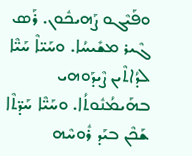ܘܦܰܝܶܓܘ ܨܰܗܝܟܽܘܢ. ܪܰܣ ܓܶܝܪ ܡܫܺܝܚܳܐ. ܘܚܰܝ̈ܐܶ ܚܰܝ̈ܶܐ ܠܕܳܐܬܶܝܢ ܨܶܝܕܰܘܗܝ ܒܗܰܝܡܳܢܽܘܬܳܐ. ܘܚܰܝ̈ܶܐ ܚܰܕ̈ܬܶܐ ܫܰܟܶܢ ܒܝܰܕ ܪܽܘܚܶܗ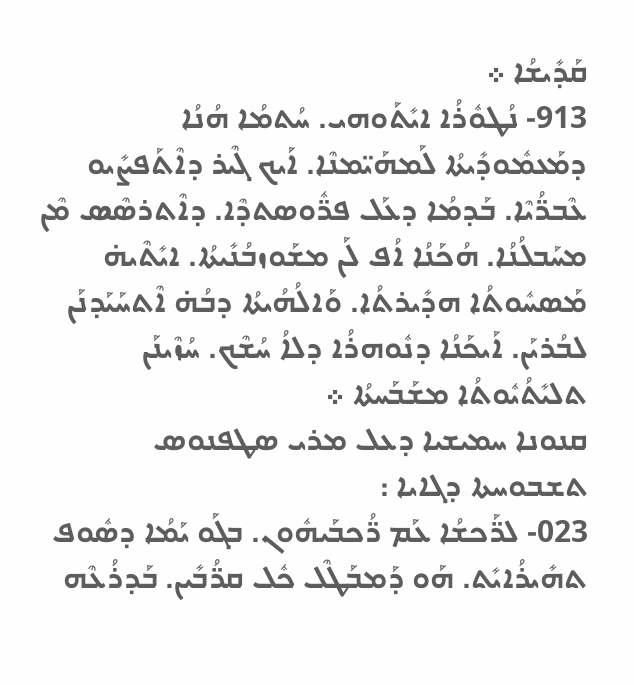ܩܰܕܺܝܫܳܐ ܀
913- ܢܳܛܘܽܪܳܐ ܐܝܺܬܰܘܗܝ. ܚܳܬܡܳܐ ܗܳܢܳܐ ܕܡܰܥܡܽܘܕܺܝܬܳܐ ܠܰܡܗܰܝ̈ܡܢܶܐ. ܐܰܝܟ ܓܶܝܪ ܕܐܶܬܰܦܨܺܝܘ ܥܶܒܪ̈ܳܝܶܐ. ܒܰܕܡܳܐ ܕܥܰܠ ܦܪ̈ܽܘܣܬܕܶܐ. ܕܐܶܬܪܣܶܣ ܡܶܢ ܡܚܰܒܠܳܢܳܐ. ܗܳܟܰܢܳܐ ܐܳܦ ܠܰܢ ܡܫܰܘܙܒܳܢܺܝܬܳܐ. ܐܝܺܬܶܝܗ̇ ܡܰܣܚܽܘܬܳܐ ܗܕܺܝܪܬܳܐ. ܘܰܐܠܳܗܳܝܬܳܐ ܕܒܳܗ̇ ܐܶܬܚܰܝܰܕܢܰܢ ܠܒܳܪܝܰܢ. ܐܰܝܟܰܢܳܐ ܕܢܽܘܗܪܳܐ ܕܠܐܳ ܚܳܫܶܟ. ܚܳܙܶܝܢܰܢ ܬܠܝܺܬܳܝܽܘܬܳܐ ܡܫܰܒܰܚܬܳܐ ܀
ܩܢܘܢܐ ܚܡܝܫܝܐ ܕܥܠ ܡܪܝ ܣܛܦܢܘܣ
ܬܫܒܘܚܬܐ ܕܓܐܝܐ :
023- ܠܪ̈ܰܟܫܳܐ ܥܰܡ ܪ̈ܳܟܒܰܝܗܽܘܢ. ܒܓܰܘ ܝܰܡܳܐ ܕܣܽܘܦ ܬܗܺܝܪܳܐܝܺܬ. ܗܰܘ ܕܰܡܒܰܛܶܠ ܟܽܠ ܩܪ̈ܳܒܺܝܢ. ܒܰܕܪܳܥܶܗ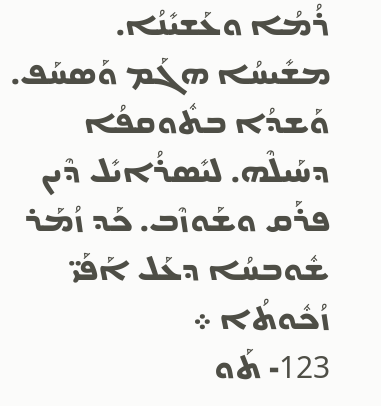ܪܳܡܳܐ ܘܥܰܫܝܺܢܳܐ. ܡܫܺܝܚܳܐ ܗܓܰܡ ܘܰܣܚܰܦ. ܘܰܫܕܳܐ ܒܬܽܘܩܦܳܐ ܕܚܰܝܠܶܗ. ܠܝܺܣܪܳܐܝܺܠ ܕܶܝܢ ܦܪܰܩ ܘܫܰܘܙܶܒ. ܟܰܕ ܙܳܡܰܪ ܫܽܘܒܚܳܐ ܕܥܰܠ ܐܰܦܰܝ̈ ܙܳܟܽܘܬܳܐ ܀
123- ܬܰܘ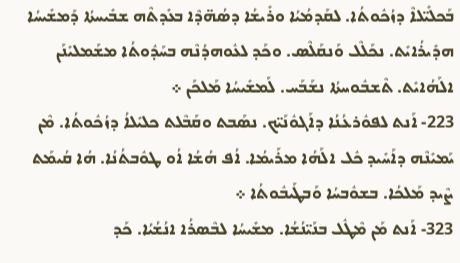ܒܰܟܠܺܝ̈ܠܐܶ ܕܙܳܟܽܘܬܳܐ. ܠܩܰܕܡܳܝܳܐ ܘܪܺܝܫܳܐ ܕܣܳܗ̈ܕܶܐ ܒܥܺܕܬܶܗ ܫܒܺܝܚܬܳܐ ܕܰܡܫܺܝܚܳܐ ܗܕܺܝܪܳܐܝܺܬ. ܢܟܰܠܶܠ ܘܰܢܩܰܠܶܣ. ܘܟܰܕ ܠܥܽܘܗܕܳܢܶܗ ܒܚܰܕܽܘܬܳܐ ܡܫܰܡܠܝܺܢܰܢ ܐܠܰܗܳܐܝܺܬ. ܬܶܫܒܽܘܚܬܳܐ ܢܫܰܒܰܚ. ܠܰܡܫܺܝܚܳܐ ܡܰܠܟܰܢ ܀
223- ܐܰܢܬ ܠܦܘܽܪܥܳܢܳܐ ܕܐܰܓܘܽܢܰܝ̈ܟ. ܢܣܰܒܬ ܘܩܰܒܶܠܬ ܟܠܝܺܠܐܳ ܕܙܳܟܽܘܬܳܐ. ܡܶܢ ܝܰܡܝܺܢܶܗ ܕܐܰܚܺܝܕ ܟܽܠ ܐܠܰܗܳܐ ܡܪܰܝܡܳܐ. ܐܳܦ ܗܳܫܳܐ ܐܳܘ ܛܘܽܒܬܳܢܳܐ. ܗܳܐ ܩܳܝܡܰܬ ܨܶܝܕ ܡܰܠܟܳܐ. ܒܫܘܽܒܚܳܐ ܘܰܒܛܰܝܒܽܘܬܳܐ ܀
323- ܐܰܢܬ ܡܰܢ ܡܶܛܽܠ ܒܢܰܝ̈ܢܳܫܳܐ. ܡܫܺܝܚܳܐ ܠܒܶܣܪܳܐ ܐܢܳܫܳܝܳܐ. ܟܰܕ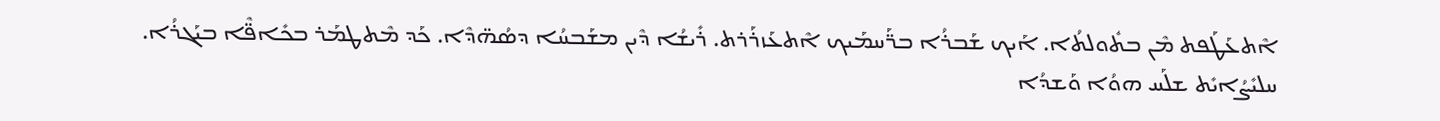ܐܶܬܥܰܛܰܦܬ ܡܶܢ ܒܬܽܘܠܬܳܐ. ܐܰܝܟ ܫܰܒܪܳܐ ܒܪ̈ܰܚܡܰܝܟ ܐܶܬܥܰܙܪܰܪܬ. ܪܺܝܫܳܐ ܕܶܝܢ ܡܫܰܒܚܳܐ ܕܣܳܗ̈ܕܶܐ. ܟܰܕ ܡܶܬܛܡܰܪ ܒܟܺܐܦ̈ܶܐ ܒܝܰܓܪܳܐ. ܚܠܝܺܨܳܐܝܺܬ ܫܠܰܚ ܗܘܳܐ ܘܰܫܕܳܐ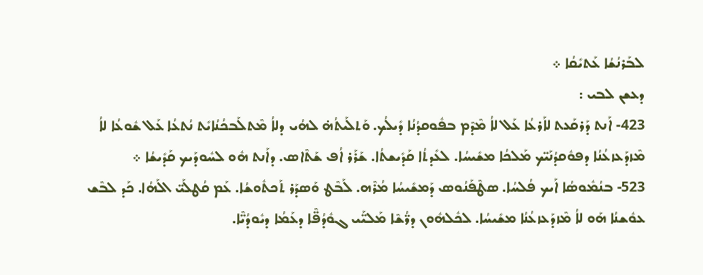ܠܒܰܪܢܳܫܳܐ ܥܰܬܝܺܩܳܐ ܀
ܕܥܫܢ ܠܒܝ :
423- ܐܰܢܬ ܕܰܪܩܰܥܬ ܠܐܰܪܥܳܐ ܥܰܠ ܠܐܳ ܡܶܕܶܡ ܒܦܽܘܩܕܳܢܳܐ ܕܺܝܠܳܟ. ܘܰܬܠܰܝܬܳܗ̇ ܠܗܳܝ ܕܠܐܳ ܡܶܬܠܰܒܟܳܢܳܐܝܺܬ ܢܳܬܥܳܐ ܥܰܠ ܫܽܘܥܳܐ ܠܐܳ ܡܶܙܕܰܥܙܥܳܢܳܐ ܕܦܘܽܩܕܳܢܰܝ̈ܟ ܡܰܠܟܳܐ ܡܫܺܝܚܳܐ. ܠܥܺܕܬܳܐ ܩܰܕܺܝܫܬܳܐ. ܫܰܪܰܪ ܐܳܦ ܫܰܬܶܐܣ. ܕܐܰܢܬ ܗܽܘ ܠܚܽܘܕܰܝܟ ܩܰܕܺܝܫܳܐ ܀
523- ܒܢܳܡܽܘܣܳܐ ܐܰܝܟ ܦܳܠܚܳܐ. ܣܛܶܦܰܢܳܘܣ ܕܰܡܫܺܝܚܳܐ ܡܳܪܶܗ. ܠܰܒܶܛ ܘܰܣܕܰܪ ܬܰܟܬܽܘܫܳܐ. ܥܰܡ ܩܳܛܠܰܝ̈ ܐܠܰܗܳܐ. ܟܰܕ ܠܒܶܫ ܥܘܽܫܢܳܐ ܗܰܘ ܠܐܳ ܡܶܙܕܰܥܙܥܳܢܳܐ ܡܫܺܝܚܳܐ. ܠܟܽܠܗܽܘܢ ܕܪ̈ܳܫܶܐ ܡܰܠܝ̈ܰܝ ܓܘܽܕܳܦ̈ܶܐ ܕܥܰܡܳܐ ܕܝܽܘܕܳܝ̈ܶܐ.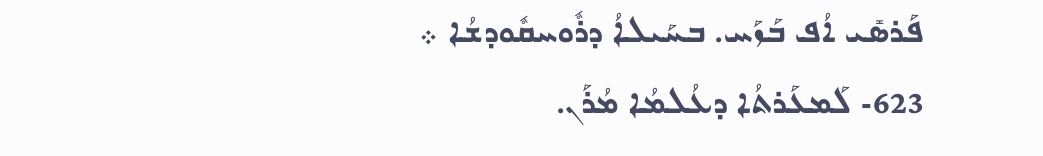ܦܰܪܣܺܝ ܐܳܦ ܒܰܙܰܚ. ܒܚܰܝܠܐܳ ܕܪܽܘܚܩܽܘܕܫܳܐ ܀
623- ܠܰܡܥܰܪܬܳܐ ܕܥܳܠܡܳܐ ܡܳܪܰܢ.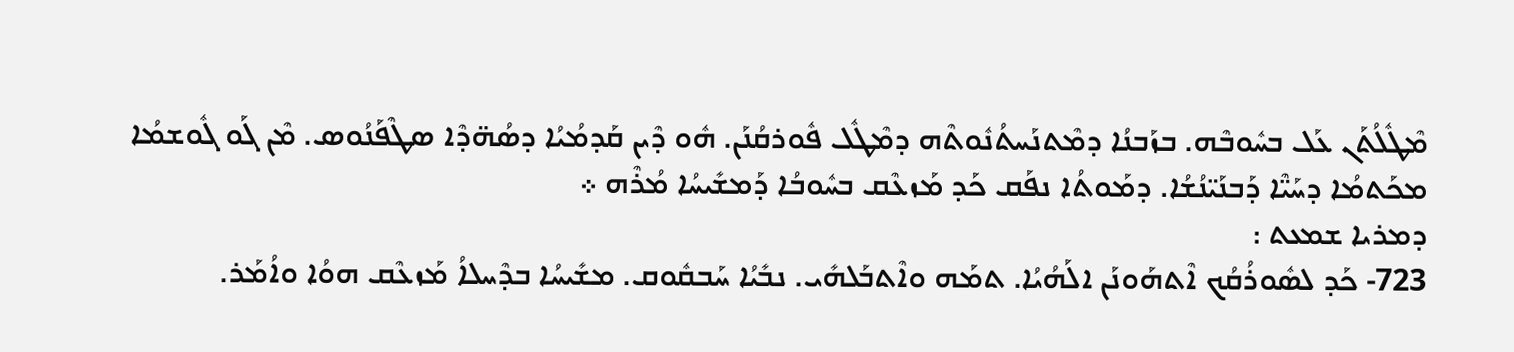ܡܶܛܽܠܳܬܰܢ ܥܰܠ ܒܚܽܘܒܶܗ. ܒܙܰܒܢܳܐ ܕܡܶܬܢܰܚܬܳܢܽܘܬܶܗ ܕܡܶܛܽܠ ܦܽܘܪܩܳܢܰܢ. ܗܽܘ ܕܶܝܢ ܩܰܕܡܳܝܳܐ ܕܣܳܗ̈ܕܶܐ ܣܛܶܦܰܢܳܘܣ. ܡܶܢ ܓܰܘ ܓܽܘܫܡܳܐ ܡܟܰܬܡܳܐ ܕܚܰܝ̈ܶܐ ܕܰܒܢܰܝ̈ܢܳܫܳܐ. ܕܡܰܘܬܳܐ ܢܦܰܩ ܟܰܕ ܡܰܙܥܶܩ ܒܚܽܘܒܳܐ ܕܰܡܫܺܝܚܳܐ ܡܳܪܶܗ ܀
ܕܡܪܝܐ ܫܡܥܬ :
723- ܟܰܕ ܠܣܽܘܪܳܩܳܟ ܐܶܬܗܰܘܢܰܢ ܐܠܰܗܳܝܳܐ. ܬܡܰܗ ܘܐܶܬܒܰܠܗܺܝ. ܢܒܺܝܳܐ ܚܰܒܩܽܘܩ. ܡܫܺܝܚܳܐ ܒܕܶܚܠܐܳ ܡܰܙܥܶܩ ܗܘܳܐ ܘܐܳܡܰܪ.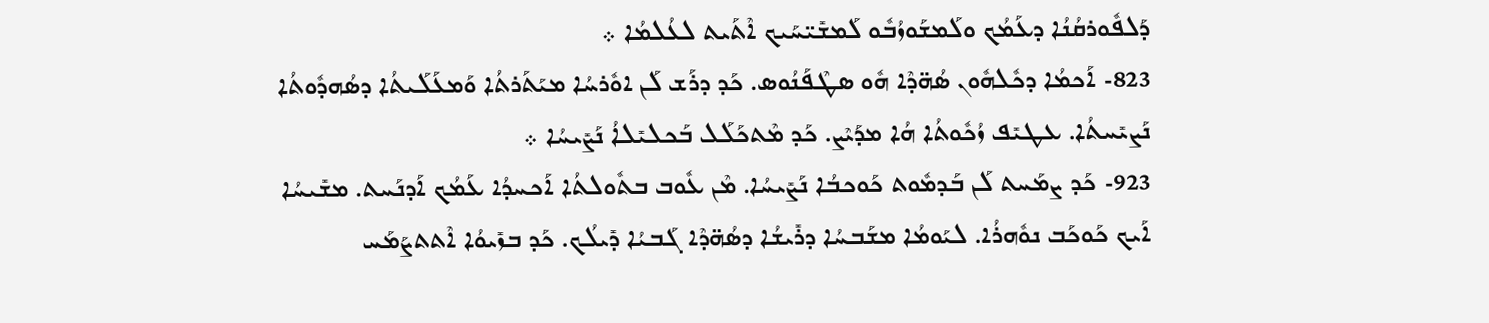ܕܰܠܦܽܘܪܩܳܢܳܐ ܕܥܰܡܳܟ ܘܠܰܡܫܰܘܙܳܒܽܘ ܠܰܡܫܺܝ̈ܚܰܝܟ ܐܶܬܰܝܬ ܠܥܳܠܡܳܐ ܀
823- ܐܰܟܡܳܐ ܕܟܽܠܗܽܘܢ ܣܳܗ̈ܕܶܐ ܗܽܘ ܣܛܶܦܰܢܳܘܣ. ܟܰܕ ܕܪܰܫ ܠܰܢ ܐܘܽܪܚܳܐ ܡܝܰܬܰܪܬܳܐ ܘܰܡܥܰܠܰܝܬܳܐ ܕܣܳܗܕܽܘܬܳܐ ܢܰܨܝܺܚܬܳܐ. ܥܛܝܺܦ ܙܳܟܽܘܬܳܐ ܗܳܐ ܡܕܰܝܶܨ. ܟܰܕ ܡܶܬܟܰܠܰܠ ܒܰܟܠܝܺܠܐܳ ܢܰܨܺܝܚܳܐ ܀
923- ܟܰܕ ܨܡܰܚܬ ܠܰܢ ܒܰܕܡܽܘܬ ܟܰܘܟܒܳܐ ܢܰܨܺܝܚܳܐ. ܡܶܢ ܥܽܘܒ ܒܬܽܘܠܬܳܐ ܐܰܟܚܕܳܐ ܥܰܡܳܟ ܐܰܕܢܰܚܬ. ܡܫܺܝܚܳܐ ܐܰܝܟ ܟܰܘܟܰܒ ܢܘܽܗܪܳܐ. ܠܝܰܘܡܳܐ ܡܫܰܒܚܳܐ ܕܪܺܝܫܳܐ ܕܣܳܗ̈ܕܶܐ ܓܰܒܝܳܐ ܕܺܝܠܳܟ. ܟܰܕ ܒܙܺܝܘܳܐ ܐܶܬܬܨܰܡܰܚ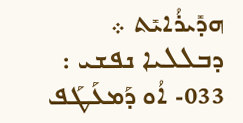ܗܕܺܝܪܳܐܝܺܬ ܀
ܕܒܠܠܝܐ ܢܦܫܝ :
033- ܐܳܘ ܕܰܡܥܰܛܰܦ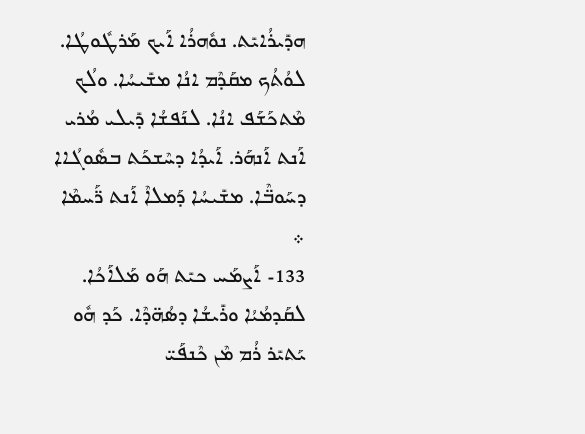ܗܕܺܝܪܳܐܝܺܬ. ܢܘܽܗܪܳܐ ܐܰܝܟ ܡܰܪܛܽܘܛܳܐ. ܠܘܳܬܳܟ ܡܩܰܕܶܡ ܐܢܳܐ ܡܫܺܝܚܳܐ. ܘܠܳܟ ܡܶܬܟܰܫܰܦ ܐܢܳܐ. ܠܢܰܦܫܳܐ ܕܺܝܠܝ ܡܳܪܝ ܐܰܢܬ ܐܰܢܗܰܪ. ܐܰܝܕܳܐ ܕܚܶܫܟܰܬ ܒܣܽܘܓܳܐܐ ܕܚܰܘܒ̈ܶܐ. ܡܫܺܝܚܳܐ ܕܰܡܠܐܶ ܐܰܢܬ ܪ̈ܰܚܡܶܐ ܀
133- ܐܰܨܡܰܚ ܟܝܺܬ ܗܰܘ ܡܰܠܐܰܟܳܐ. ܠܩܰܕܡܳܝܳܐ ܘܪܺܝܫܳܐ ܕܣܳܗ̈ܕܶܐ. ܟܰܕ ܗܽܘ ܝܰܬܝܺܪ ܪܳܡ ܡܶܢ ܟܶܢܦܰܝ̈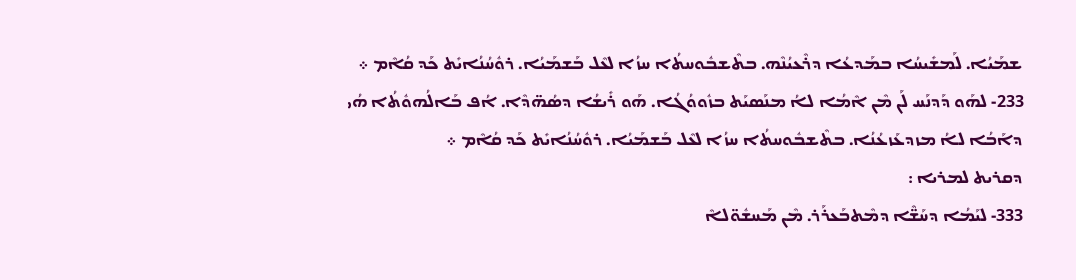ܫܡܰܝܳܐ. ܠܰܡܫܺܝܚܳܐ ܒܡܰܕܥܳܐ ܕܪܶܥܝܳܢܶܗ. ܒܬܶܫܒܽܘܚܬܳܐ ܚܙܳܐ ܠܥܶܠ ܒܰܫܡܰܝܳܐ. ܪܘܽܚܳܢܳܐܝܺܬ ܟܰܕ ܩܳܐܶܡ ܀
233- ܠܗܰܘ ܕܰܕܢܰܚ ܠܰܢ ܡܶܢ ܐܶܡܳܐ ܠܐܳ ܡܢܰܣܝܰܬ ܒܙܽܘܘܳܓܳܐ. ܗܰܘ ܪܺܝܫܳܐ ܕܣܳܗ̈ܕܶܐ. ܐܳܦ ܒܰܐܠܳܗܘܽܬܳܐ ܗܳܝ ܕܐܰܒܳܐ ܠܐܳ ܡܙܕܥܰܙܥܳܢܳܐ. ܒܬܶܫܒܽܘܚܬܳܐ ܚܙܳܐ ܠܥܶܠ ܒܰܫܡܰܝܳܐ. ܪܘܽܚܳܢܳܐܝܺܬ ܟܰܕ ܩܳܐܶܡ ܀
ܕܩܪܝܬ ܠܡܪܝܐ :
333- ܠܝܰܡܳܐ ܕܚܰܫ̈ܶܐ ܕܡܶܬܒܰܥܪܰܪ. ܡܶܢ ܡܰܚܫܽܘ̈ܠܐܶ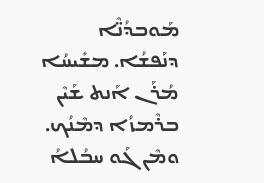ܡܰܘܒܕܳܢ̈ܶܐ ܕܢܰܦܫܳܐ. ܡܫܺܝܚܳܐ ܡܳܪܰܢ ܐܰܢܬ ܫܰܝܶܢ ܒܪܶܡܙܳܐ ܕܡܶܢܳܟ. ܘܡܶܢ ܓܰܘ ܚܒܳܠܐܳ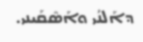ܕܐܰܠܢܳܝ ܘܐܰܣܶܩܰܝܢܝ.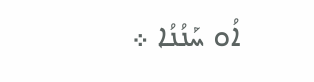ܐܳܘ ܚܰܢܳܢܳܐ ܀